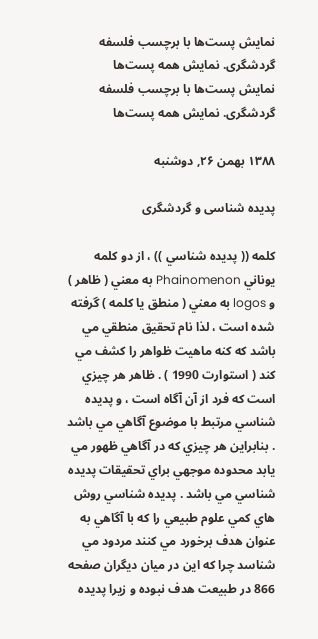نمایش پست‌ها با برچسب فلسفه گردشگری. نمایش همه پست‌ها
نمایش پست‌ها با برچسب فلسفه گردشگری. نمایش همه پست‌ها

۱۳۸۸ بهمن ۲۶, دوشنبه

پدیده شناسی و گردشگری

كلمه (( پديده شناسي )) ، از دو كلمه يوناني Phainomenon به معني ( ظاهر ) و logos به معني ( منطق يا كلمه ) گرفته شده است ، لذا نام تحقيق منطقي مي باشد كه كنه ماهيت ظواهر را كشف مي كند ( استوارت 1990 ) . ظاهر هر چيزي است كه فرد از آن آگاه است ، و پديده شناسي مرتبط با موضوع آگاهي مي باشد . بنابراين هر چيزي كه در آگاهي ظهور مي يابد محدوده موجهي براي تحقيقات پديده شناسي مي باشد . پديده شناسي روش هاي كمي علوم طبيعي را كه با آگاهي به عنوان هدف برخورد مي كنند مردود مي شناسد چرا كه اين در ميان ديگران صفحه 866 در طبيعت هدف نبوده و زيرا پديده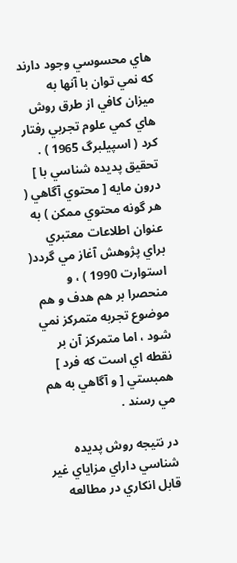هاي محسوسي وجود دارند كه نمي توان با آنها به ميزان كافي از طرق روش هاي كمي علوم تجربي رفتار كرد ( اسپيلبرگ 1965 ) . تحقيق پديده شناسي با ] درون مايه [ محتوي آگاهي ( هر گونه محتوي ممكن ) به عنوان اطلاعات معتبري براي پژوهش آغاز مي گردد( استوارت 1990 ) ، و منحصرا بر هم هدف و هم موضوع تجربه متمركز نمي شود ، اما متمركز آن بر نقطه اي است كه فرد ] همبستي [ و آگاهي به هم مي رسند .

در نتيجه روش پديده شناسي داراي مزاياي غير قابل انكاري در مطالعه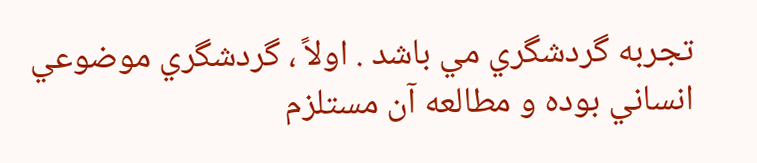تجربه گردشگري مي باشد . اولاً ، گردشگري موضوعي انساني بوده و مطالعه آن مستلزم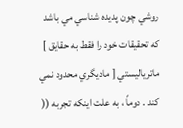روشي چون پديده شناسي مي باشد كه تحقيقات خود را فقط به حقايق ] ماترياليستي [ ماديگري محدود نمي كند . دوماً ، به علت اينكه تجربه ((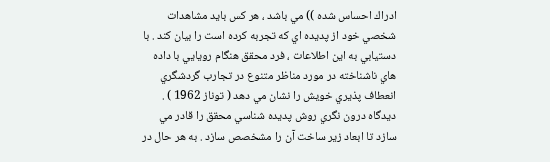ادراك احساس شده )) مي باشد ، هر كس بايد مشاهدات شخصي خود از پديده اي كه تجربه كرده است را بيان كند . با دستيابي به اين اطلاعات ، فرد محقق هنگام رويايي با داده هاي ناشناخته در مورد مناظر متنوع در تجارب گردشگري انعطاف پذيري خويش را نشان مي دهد ( توناز 1962 ) . ديدگاه درون نگري روش پديده شناسي محقق را قادر مي سازد تا ابعاد زير ساخت آن را مشخصص سازد . به هر حال در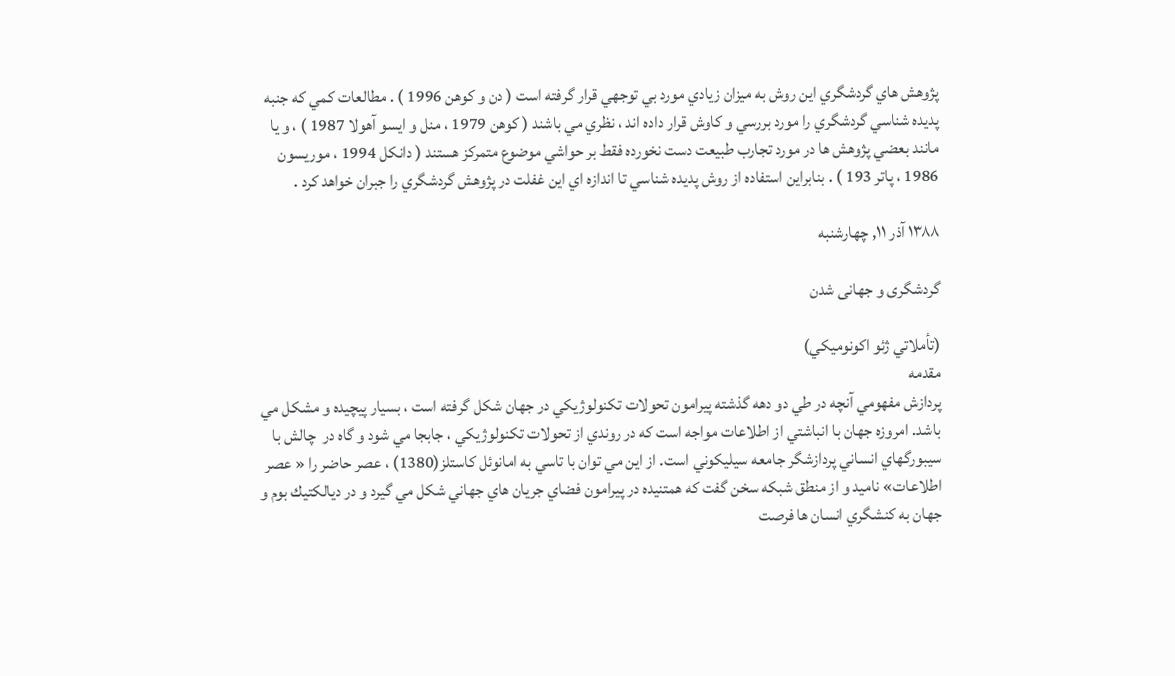پژوهش هاي گردشگري اين روش به ميزان زيادي مورد بي توجهي قرار گرفته است ( دن و كوهن 1996 ) . مطالعات كمي كه جنبه پديده شناسي گردشگري را مورد بررسي و كاوش قرار داده اند ، نظري مي باشند ( كوهن 1979 ، منل و ايسو آهولا 1987 ) ، و يا مانند بعضي پژوهش ها در مورد تجارب طبيعت دست نخورده فقط بر حواشي موضوع متمركز هستند ( دانكل 1994 ، موريسون 1986 ، پاتر 193 ) . بنابراين استفاده از روش پديده شناسي تا اندازه اي اين غفلت در پژوهش گردشگري را جبران خواهد كرد .

۱۳۸۸ آذر ۱۱, چهارشنبه

گردشگری و جهانی شدن

(تأملاتي ژئو اكونوميكي)
مقدمه
پردازش مفهومي آنچه در طي دو دهه گذشته پيرامون تحولات تكنولوژيكي در جهان شكل گرفته است ، بسيار پيچيده و مشكل مي باشد. امروزه جهان با انباشتي از اطلاعات مواجه است كه در روندي از تحولات تكنولوژيكي ، جابجا مي شود و گاه در  چالش با سيبورگهاي انساني پردازشگر جامعه سيليكوني است. از اين مي توان با تاسي به امانوئل كاستلز(1380) ، عصر حاضر را « عصر اطلاعات» ناميد و از منطق شبكه سخن گفت كه همتنيده در پيرامون فضاي جريان هاي جهاني شكل مي گيرد و در ديالكتيك بوم و جهان به كنشگري انسان ها فرصت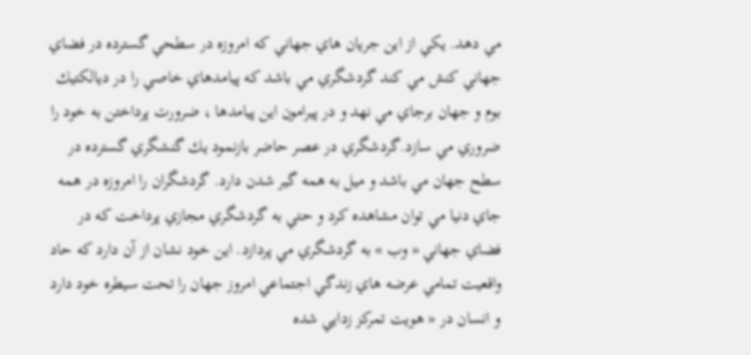مي دهد. يكي از اين جريان هاي جهاني كه امروزه در سطحي گسترده در فضاي جهاني كنش مي كند گردشگري مي باشد كه پيامدهاي خاصي را در ديالكتيك بوم و جهان برجاي مي نهد و در پيرامون اين پيامدها ، ضرورت پرداختن به خود را ضروري مي سازد.گردشگري در عصر حاضر بازنمود يك گنشگري گسترده در سطح جهان مي باشد و ميل به همه گير شدن دارد. گردشگران را امروزه در همه جاي دنيا مي توان مشاهده كرد و حتي به گردشگري مجازي پرداخت كه در فضاي جهاني « وب » به گردشگري مي پردازد. اين خود نشان از آن دارد كه حاد واقعيت تمامي عرضه هاي زندگي اجتماعي امروز جهان را تحت سيطره خود دارد و انسان در « هويت تمركز زدايي شده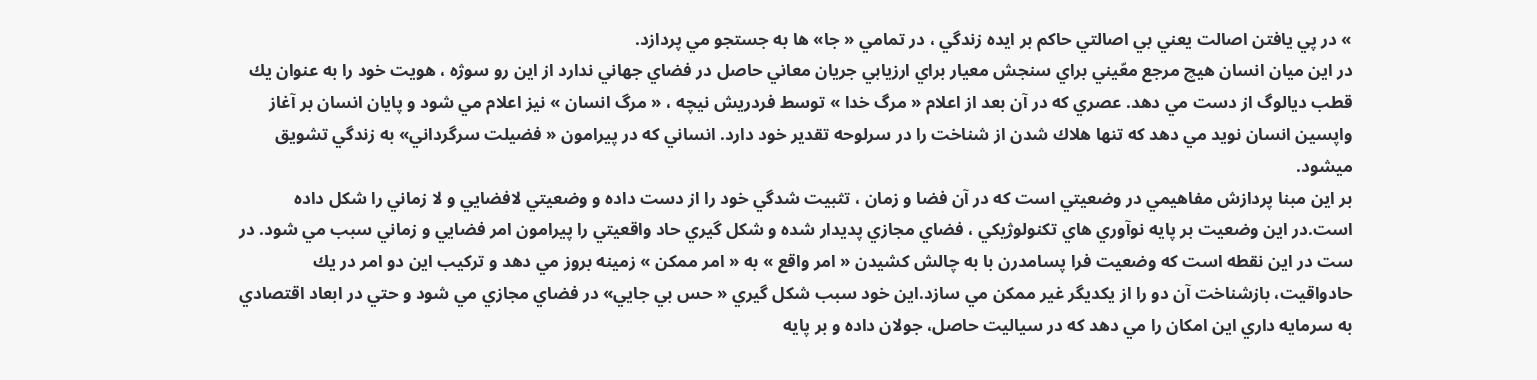» در پي يافتن اصالت يعني بي اصالتي حاكم بر ايده زندگي ، در تمامي « جا» ها به جستجو مي پردازد.
در اين ميان انسان هيچ مرجع معّيني براي سنجش معيار براي ارزيابي جريان معاني حاصل در فضاي جهاني ندارد از اين رو سوژه ، هويت خود را به عنوان يك قطب ديالوگ از دست مي دهد. عصري كه در آن بعد از اعلام « مرگ خدا » توسط فردريش نيچه ، « مرگ انسان » نيز اعلام مي شود و پايان انسان بر آغاز واپسين انسان نويد مي دهد كه تنها هلاك شدن از شناخت را در سرلوحه تقدير خود دارد. انساني كه در پيرامون « فضيلت سرگرداني» به زندگي تشويق ميشود.
بر اين مبنا پردازش مفاهيمي در وضعيتي است كه در آن فضا و زمان ، تثبيت شدگي خود را از دست داده و وضعيتي لافضايي و لا زماني را شكل داده است.در اين وضعيت بر پايه نوآوري هاي تكنولوژيكي ، فضاي مجازي پديدار شده و شكل گيري حاد واقعيتي را پيرامون امر فضايي و زماني سبب مي شود. در ست در اين نقطه است كه وضعيت فرا پسامدرن با به چالش كشيدن « امر واقع » به « امر ممكن » زمينه بروز مي دهد و تركيب اين دو امر در يك حادواقيت، بازشناخت آن دو را از يكديگر غير ممكن مي سازد.اين خود سبب شكل گيري « حس بي جايي» در فضاي مجازي مي شود و حتي در ابعاد اقتصادي به سرمايه داري اين امكان را مي دهد كه در سياليت حاصل، جولان داده و بر پايه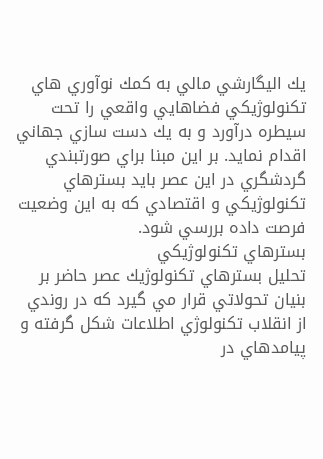يك اليگارشي مالي به كمك نوآوري هاي تكنولوژيكي فضاهايي واقعي را تحت سيطره درآورد و به يك دست سازي جهاني اقدام نمايد. بر اين مبنا براي صورتبندي گردشگري در اين عصر بايد بسترهاي تكنولوژيكي و اقتصادي كه به اين وضعيت فرصت داده بررسي شود.
بسترهاي تكنولوژيكي
تحليل بسترهاي تكنولوژيك عصر حاضر بر بنيان تحولاتي قرار مي گيرد كه در روندي از انقلاب تكنولوژي اطلاعات شكل گرفته و پيامدهاي در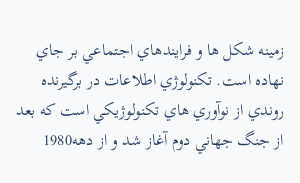زمينه شكل ها و فرايندهاي اجتماعي بر جاي نهاده است. تكنولوژي اطلاعات در برگيرنده روندي از نوآوري هاي تكنولوژيكي است كه بعد از جنگ جهاني دوم آغاز شد و از دهه1980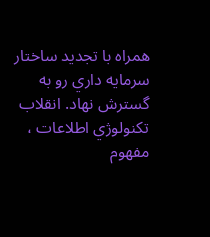همراه با تجديد ساختار سرمايه داري رو به گسترش نهاد. انقلاب تكنولوژي اطلاعات ، مفهوم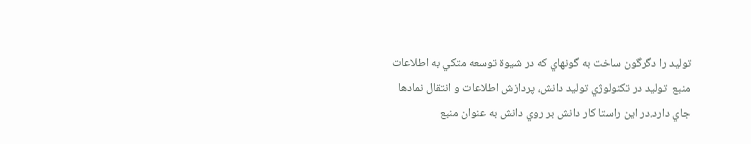توليد را دگرگون ساخت به گونهاي كه در شيوة توسعه متكي به اطلاعات منبع  توليد در تكنولوژي توليد دانش، پردازش اطلاعات و انتقال نمادها جاي دارد.در اين راستا كار دانش بر روي دانش به عنوان منبع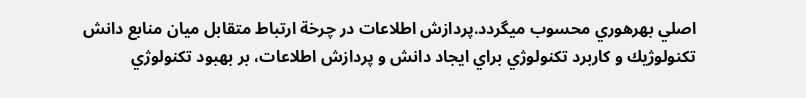اصلي بهرهوري محسوب ميگردد.پردازش اطلاعات در چرخة ارتباط متقابل ميان منابع دانش تكنولوژيك و كاربرد تكنولوژي براي ايجاد دانش و پردازش اطلاعات، بر بهبود تكنولوژي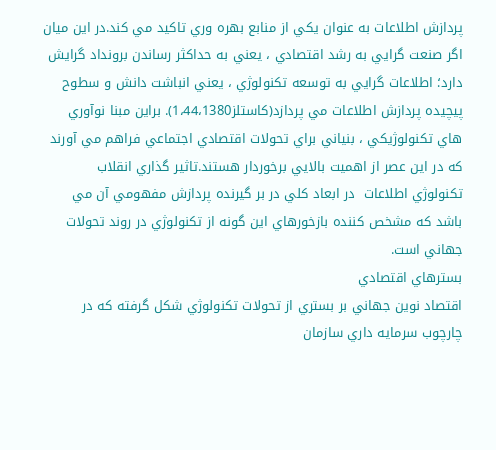پردازش اطلاعات به عنوان يكي از منابع بهره وري تاكيد مي كند.در اين ميان اگر صنعت گرايي به رشد اقتصادي ، يعني به حداكثر رساندن برونداد گرايش دارد؛ اطلاعات گرايي به توسعه تكنولوژي ، يعني انباشت دانش و سطوح پيچيده پردازش اطلاعات مي پردازد(كاستلز1،44،1380). براين مبنا نوآوري هاي تكنولوژيكي ، بنياني براي تحولات اقتصادي اجتماعي فراهم مي آورند كه در اين عصر از اهميت بالايي برخوردار هستند.تاثير گذاري انقلاب تكنولوژي اطلاعات  در ابعاد كلي در بر گيرنده پردازش مفهومي آن مي باشد كه مشخص كننده بازخورهاي اين گونه از تكنولوژي در روند تحولات جهاني است.
بسترهاي اقتصادي
اقتصاد نوين جهاني بر بستري از تحولات تكنولوژي شكل گرفته كه در چارچوب سرمايه داري سازمان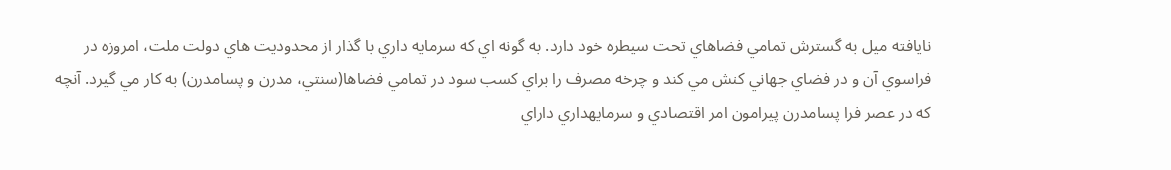نايافته ميل به گسترش تمامي فضاهاي تحت سيطره خود دارد. به گونه اي كه سرمايه داري با گذار از محدوديت هاي دولت ملت، امروزه در فراسوي آن و در فضاي جهاني كنش مي كند و چرخه مصرف را براي كسب سود در تمامي فضاها(سنتي، مدرن و پسامدرن) به كار مي گيرد. آنچه كه در عصر فرا پسامدرن پيرامون امر اقتصادي و سرمايهداري داراي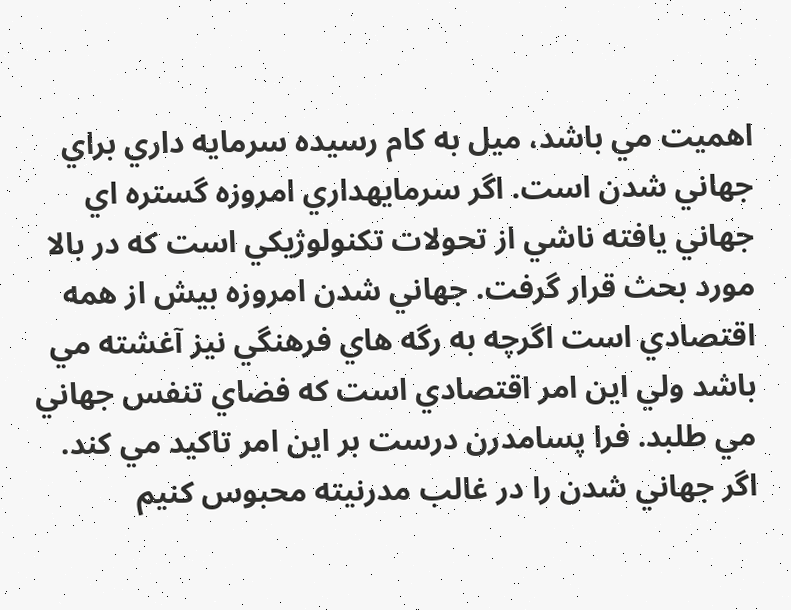اهميت مي باشد، ميل به كام رسيده سرمايه داري براي جهاني شدن است. اگر سرمايهداري امروزه گستره اي جهاني يافته ناشي از تحولات تكنولوژيكي است كه در بالا مورد بحث قرار گرفت. جهاني شدن امروزه بيش از همه اقتصادي است اگرچه به رگه هاي فرهنگي نيز آغشته مي باشد ولي اين امر اقتصادي است كه فضاي تنفس جهاني مي طلبد. فرا پسامدرن درست بر اين امر تاكيد مي كند. اگر جهاني شدن را در غالب مدرنيته محبوس كنيم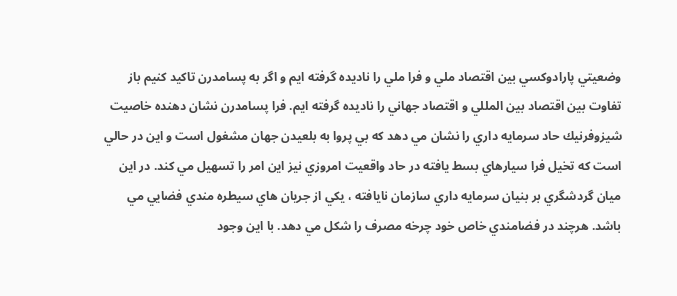وضعيتي پارادوكسي بين اقتصاد ملي و فرا ملي را ناديده گرفته ايم و اگر به پسامدرن تاكيد كنيم باز تفاوت بين اقتصاد بين المللي و اقتصاد جهاني را ناديده گرفته ايم. فرا پسامدرن نشان دهنده خاصيت شيزوفرنيك حاد سرمايه داري را نشان مي دهد كه بي پروا به بلعيدن جهان مشغول است و اين در حالي است كه تخيل فرا سيارهاي بسط يافته در حاد واقعيت امروزي نيز اين امر را تسهيل مي كند. در اين ميان گردشگري بر بنيان سرمايه داري سازمان نايافته ، يكي از جريان هاي سيطره مندي فضايي مي باشد. هرچند در فضامندي خاص خود چرخه مصرف را شكل مي دهد. با اين وجود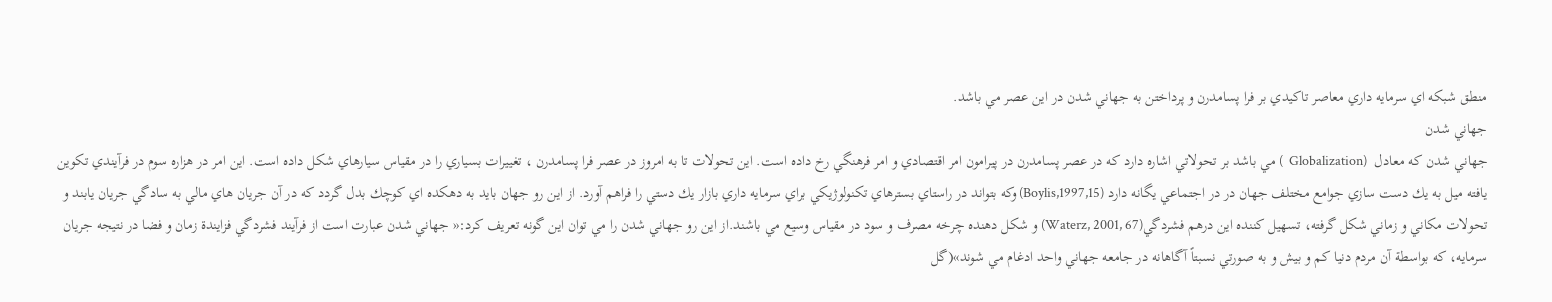منطق شبكه اي سرمايه داري معاصر تاكيدي بر فرا پسامدرن و پرداختن به جهاني شدن در اين عصر مي باشد.
جهاني شدن
جهاني شدن كه معادل  (Globalization  ) مي باشد بر تحولاتي اشاره دارد كه در عصر پسامدرن در پيرامون امر اقتصادي و امر فرهنگي رخ داده است. اين تحولات تا به امروز در عصر فرا پسامدرن ، تغييرات بسياري را در مقياس سيارهاي شكل داده است. اين امر در هزاره سوم در فرآيندي تكوين يافته ميل به يك دست سازي جوامع مختلف جهان در در اجتماعي يگانه دارد (Boylis,1997,15) وكه بتواند در راستاي بسترهاي تكنولوژيكي براي سرمايه داري بازار يك دستي را فراهم آورد. از اين رو جهان بايد به دهكده اي كوچك بدل گردد كه در آن جريان هاي مالي به سادگي جريان يابند و تحولات مكاني و زماني شكل گرفته، تسهيل كننده اين درهم فشردگي(Waterz, 2001, 67) و شكل دهنده چرخه مصرف و سود در مقياس وسيع مي باشند.از اين رو جهاني شدن را مي توان اين گونه تعريف كرد:« جهاني شدن عبارت است از فرآيند فشردگي فزايندة زمان و فضا در نتيجه جريان سرمايه، كه بواسطة آن مردم دنيا كم و بيش و به صورتي نسبتاً آگاهانه در جامعه جهاني واحد ادغام مي شوند»(گل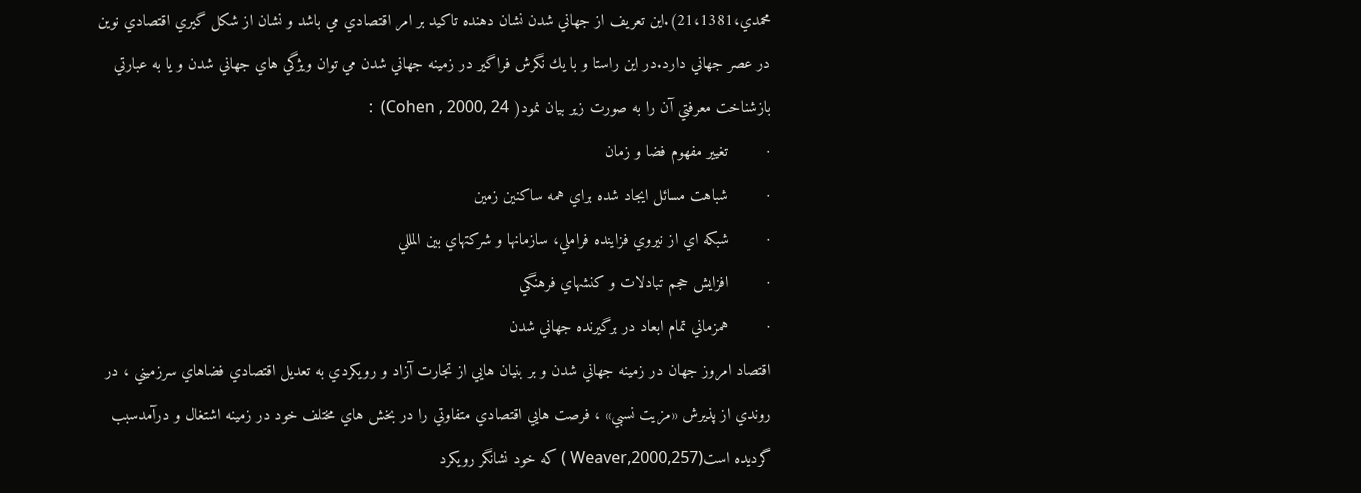محمدي،21،1381).اين تعريف از جهاني شدن نشان دهنده تاكيد بر امر اقتصادي مي باشد و نشان از شكل گيري اقتصادي نوين در عصر جهاني دارد.در اين راستا و با يك نگرش فراگير در زمينه جهاني شدن مي توان ويژگي هاي جهاني شدن و يا به عبارتي بازشناخت معرفتي آن را به صورت زير بيان نمود( Cohen , 2000, 24)  :
·        تغيير مفهوم فضا و زمان
·        شباهت مسائل ايجاد شده براي همه ساكنين زمين
·        شبكه اي از نيروي فزاينده فراملي، سازمانها و شركتهاي بين المللي
·        افزايش حجم تبادلات و كنشهاي فرهنگي
·        همزماني تمام ابعاد در برگيرنده جهاني شدن
اقتصاد امروز جهان در زمينه جهاني شدن و بر بنيان هايي از تجارت آزاد و رويكردي به تعديل اقتصادي فضاهاي سرزميني ، در روندي از پذيرش «مزيت نسبي» ، فرصت هايي اقتصادي متفاوتي را در بخش هاي مختلف خود در زمينه اشتغال و درآمدسبب گرديده است(Weaver,2000,257 ) كه خود نشانگر رويكرد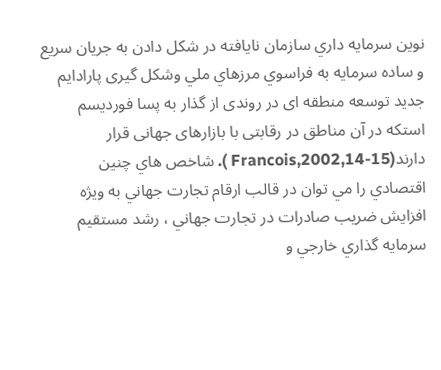نوين سرمايه داري سازمان نايافته در شكل دادن به جريان سريع و ساده سرمايه به فراسوي مرزهاي ملي وشکل گيری پارادايم جديد توسعه منطقه ای در روندی از گذار به پسا فورديسم استکه در آن مناطق در رقابتی با بازارهای جهانی قرار دارند(Francois,2002,14-15 ). شاخص هاي چنين اقتصادي را مي توان در قالب ارقام تجارت جهاني به ويژه افزايش ضريب صادرات در تجارت جهاني ، رشد مستقيم سرمايه گذاري خارجي و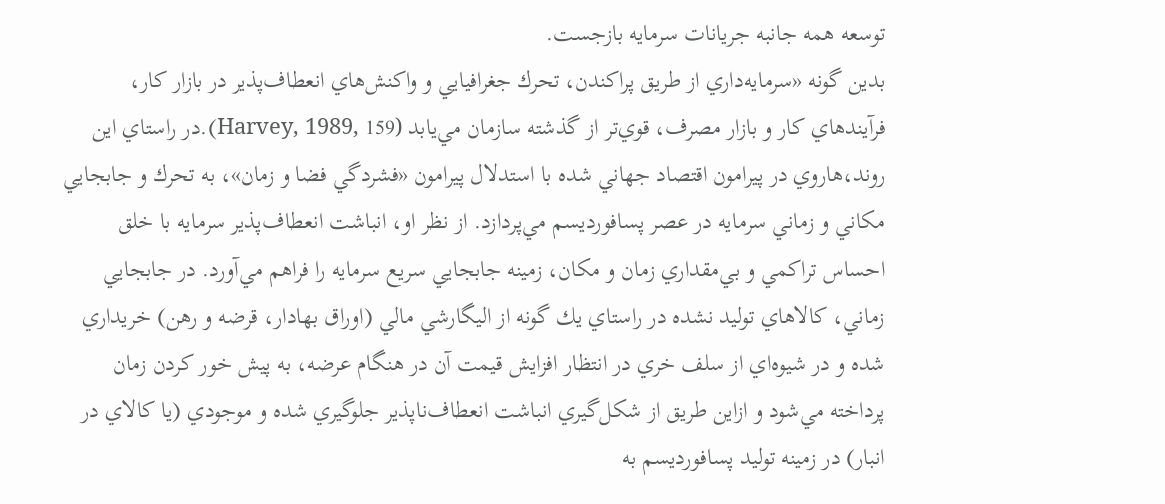توسعه همه جانبه جريانات سرمايه بازجست.
بدين گونه «سرمايه‌داري از طريق پراكندن، تحرك جغرافيايي و واكنش‌هاي انعطاف‌پذير در بازار كار،‌ فرآيندهاي كار و بازار مصرف، قوي‌تر از گذشته سازمان مي‌يابد (Harvey, 1989, 159).در راستاي اين روند،‌هاروي در پيرامون اقتصاد جهاني شده با استدلال پيرامون «فشردگي فضا و زمان»، به تحرك و جابجايي مكاني و زماني سرمايه در عصر پسافورديسم مي‌پردازد. از نظر او، انباشت انعطاف‌پذير سرمايه با خلق احساس تراكمي و بي‌مقداري زمان و مكان، زمينه جابجايي سريع سرمايه را فراهم مي‌آورد. در جابجايي زماني،‌ كالاهاي توليد نشده در راستاي يك گونه از اليگارشي مالي (اوراق بهادار، قرضه و رهن) خريداري شده و در شيوه‌اي از سلف خري در انتظار افزايش قيمت آن در هنگام عرضه، به پيش خور كردن زمان پرداخته مي‌شود و ازاين طريق از شكل‌گيري انباشت انعطاف‌ناپذير جلوگيري شده و موجودي (يا كالاي در انبار) در زمينه توليد پسافورديسم به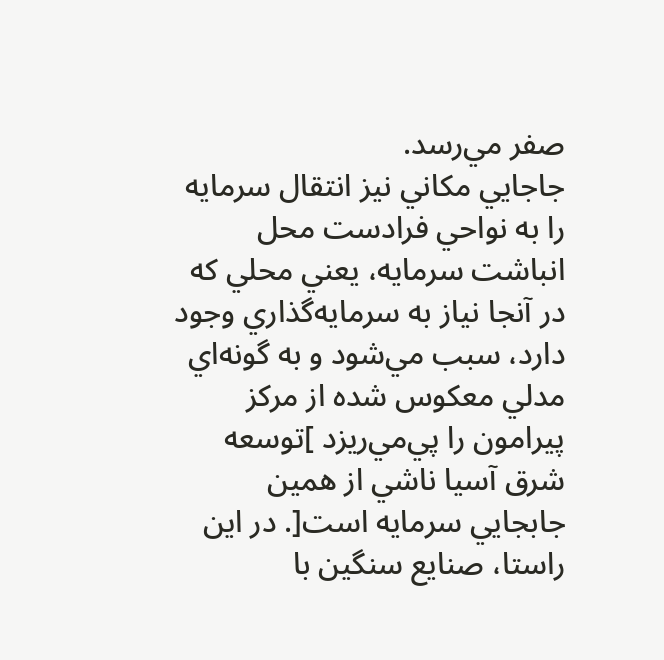صفر مي‌رسد.
جاجايي مكاني نيز انتقال سرمايه را به نواحي فرادست محل انباشت سرمايه، يعني محلي كه در آنجا نياز به سرمايه‌گذاري وجود دارد، سبب مي‌شود و به گونه‌اي مدلي معكوس شده از مركز پيرامون را پي‌مي‌ريزد ]توسعه شرق آسيا ناشي از همين جابجايي سرمايه است[. در اين راستا، صنايع سنگين با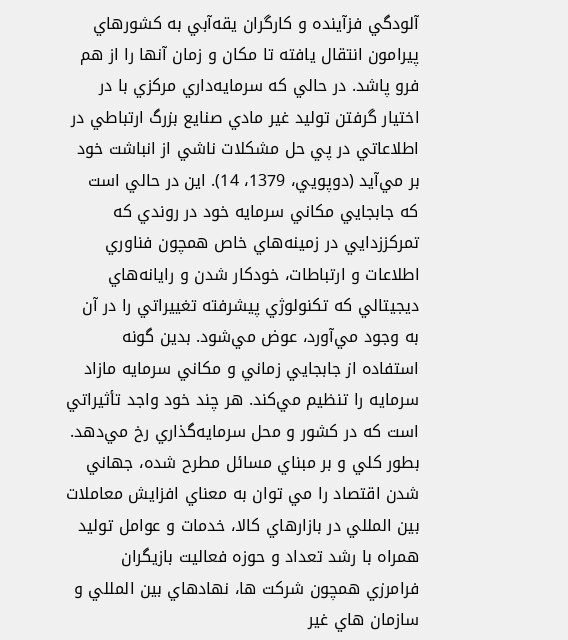آلودگي فزآينده و كارگران يقه‌آبي به كشورهاي پيرامون انتقال يافته تا مكان و زمان آنها را از هم فرو پاشد. در حالي كه سرمايه‌داري مركزي با در اختيار گرفتن توليد غير مادي صنايع بزرگ ارتباطي در اطلاعاتي در پي حل مشكلات ناشي از انباشت خود بر مي‌آيد (دوپويي، 1379، 14). اين در حالي است كه جابجايي مكاني سرمايه خود در روندي كه تمركززدايي در زمينه‌هاي خاص همچون فناوري اطلاعات و ارتباطات، خودكار شدن و رايانه‌هاي ديجيتالي كه تكنولوژي پيشرفته تغييراتي را در آن به وجود مي‌آورد، عوض مي‌شود. بدين گونه استفاده از جابجايي زماني و مكاني سرمايه مازاد سرمايه را تنظيم مي‌كند. هر چند خود واجد تأثيراتي است كه در كشور و محل سرمايه‌گذاري رخ مي‌دهد.
بطور كلي و بر مبناي مسائل مطرح شده، جهاني شدن اقتصاد را مي توان به معناي افزايش معاملات بين المللي در بازارهاي كالا، خدمات و عوامل توليد همراه با رشد تعداد و حوزه فعاليت بازيگران فرامرزي همچون شركت ها، نهادهاي بين المللي و سازمان هاي غير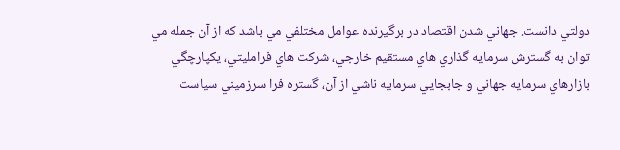دولتي دانست. جهاني شدن اقتصاد در برگيرنده عوامل مختلفي مي باشد كه از آن جمله مي توان به گسترش سرمايه گذاري هاي مستقيم خارجي، شركت هاي فرامليتي، يكپارچگي بازارهاي سرمايه جهاني و جابجايي سرمايه ناشي از آن، گستره فرا سرزميني سياست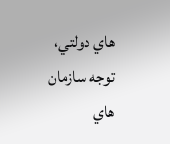هاي دولتي، توجه سازمان هاي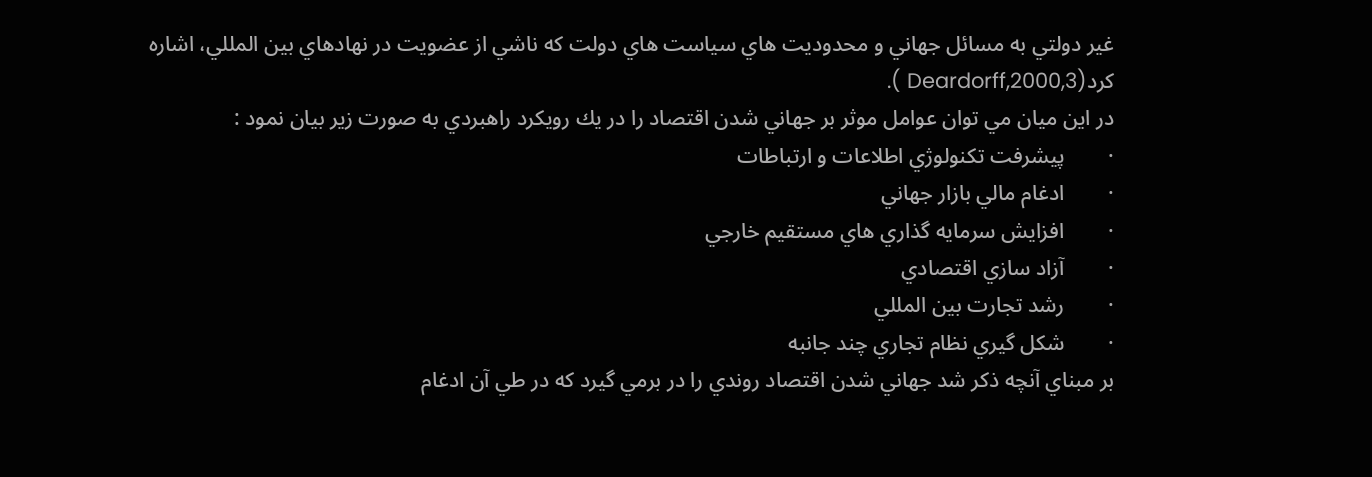غير دولتي به مسائل جهاني و محدوديت هاي سياست هاي دولت كه ناشي از عضويت در نهادهاي بين المللي، اشاره كرد(Deardorff,2000,3 ).
در اين ميان مي توان عوامل موثر بر جهاني شدن اقتصاد را در يك رويكرد راهبردي به صورت زير بيان نمود :
·        پيشرفت تكنولوژي اطلاعات و ارتباطات
·        ادغام مالي بازار جهاني
·        افزايش سرمايه گذاري هاي مستقيم خارجي
·        آزاد سازي اقتصادي
·        رشد تجارت بين المللي
·        شكل گيري نظام تجاري چند جانبه
بر مبناي آنچه ذكر شد جهاني شدن اقتصاد روندي را در برمي گيرد كه در طي آن ادغام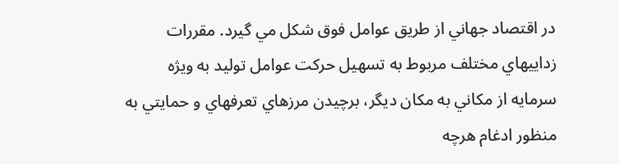در اقتصاد جهاني از طريق عوامل فوق شكل مي گيرد. مقررات زداييهاي مختلف مربوط به تسهيل حركت عوامل توليد به ويژه سرمايه از مكاني به مكان ديگر، برچيدن مرزهاي تعرفهاي و حمايتي به منظور ادغام هرچه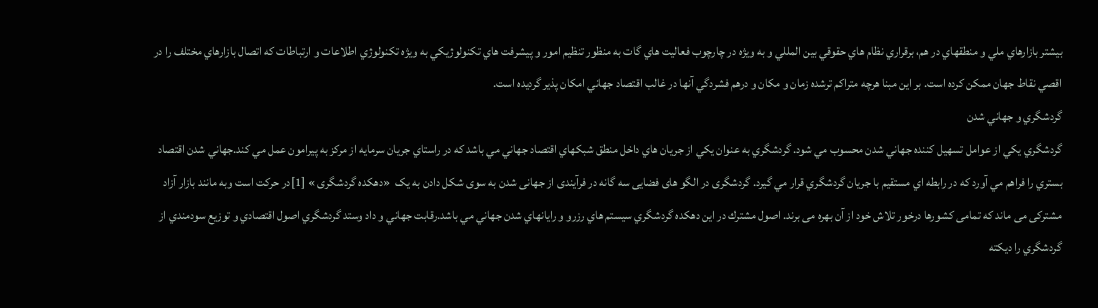بيشتر بازارهاي ملي و منطقهاي در هم، برقراري نظام هاي حقوقي بين المللي و به ويژه در چارچوب فعاليت هاي گات به منظور تنظيم امور و پيشرفت هاي تكنولوژيكي به ويژه تكنولوژي اطلاعات و ارتباطات كه اتصال بازارهاي مختلف را در اقصي نقاط جهان ممكن كرده است. بر اين مبنا هرچه متراكم ترشده زمان و مكان و درهم فشردگي آنها در غالب اقتصاد جهاني امكان پذير گرديده است.
گردشگري و جهاني شدن
گردشگري يكي از عوامل تسهيل كننده جهاني شدن محسوب مي شود. گردشگري به عنوان يكي از جريان هاي داخل منطق شبكهاي اقتصاد جهاني مي باشد كه در راستاي جريان سرمايه از مركز به پيرامون عمل مي كند.جهاني شدن اقتصاد بستري را فراهم مي آورد كه در رابطه اي مستقيم با جريان گردشگري قرار مي گيرد. گردشگری در الگو های فضايی سه گانه در فرآيندی از جهانی شدن به سوی شکل دادن به يک  «دهکده گردشگری » [1]در حرکت است وبه مانند بازار آزاد مشترکی می ماند که تمامی کشورها درخور تلاش خود از آن بهره می برند. اصول مشترك در اين دهكده گردشگري سيستم هاي رزرو و رايانهاي شدن جهاني مي باشد.رقابت جهاني و داد وستد گردشگري اصول اقتصادي و توزيع سودمندي از گردشگري را ديكته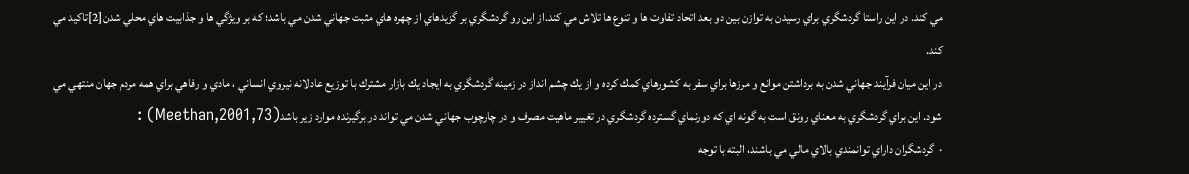مي كند. در اين راستا گردشگري براي رسيدن به توازن بين دو بعد اتحاد تفاوت ها و تنوع ها تلاش مي كند.از اين رو گردشگري بر گزيدهاي از چهره هاي مثبت جهاني شدن مي باشد؛ كه بر ويژگي ها و جذابيت هاي محلي شدن[2]تاكيد مي كند.
در اين ميان فرآيند جهاني شدن به برداشتن موانع و مرزها براي سفر به كشورهاي كمك كرده و از يك چشم انداز در زمينه گردشگري به ايجاد يك بازار مشترك با توزيع عادلانه نيروي انساني ، مادي و رفاهي براي همه مردم جهان منتهي مي شود. اين براي گردشگري به معناي رونق است به گونه اي كه دورنماي گسترده گردشگري در تغيير ماهيت مصرف و در چارچوب جهاني شدن مي تواند در برگيرنده موارد زير باشد(Meethan,2001,73) :
·  گردشگران داراي توانمندي بالاي مالي مي باشند، البته با توجه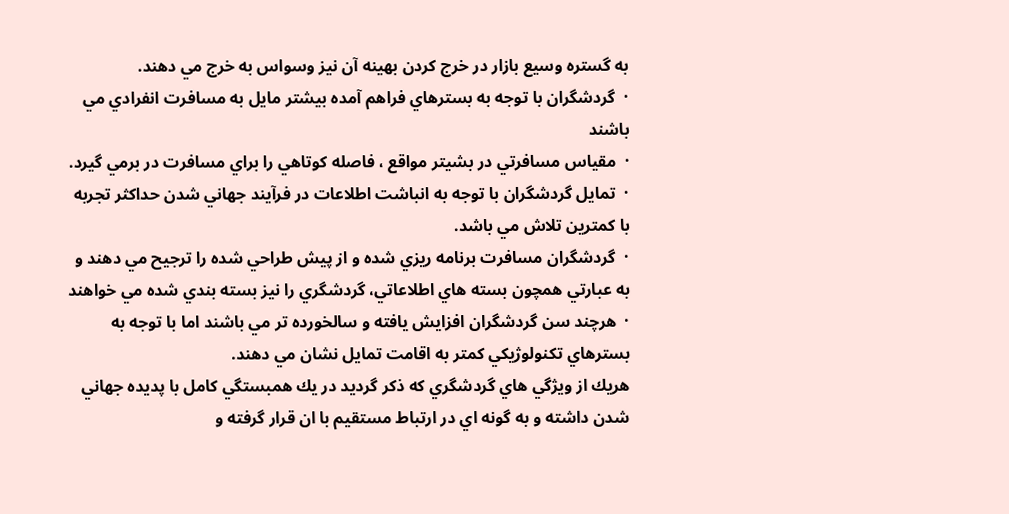به گستره وسيع بازار در خرج كردن بهينه آن نيز وسواس به خرج مي دهند.
·  گردشگران با توجه به بسترهاي فراهم آمده بيشتر مايل به مسافرت انفرادي مي باشند
·  مقياس مسافرتي در بشيتر مواقع ، فاصله كوتاهي را براي مسافرت در برمي گيرد.
·  تمايل گردشگران با توجه به انباشت اطلاعات در فرآيند جهاني شدن حداكثر تجربه با كمترين تلاش مي باشد.
·  گردشگران مسافرت برنامه ريزي شده و از پيش طراحي شده را ترجيح مي دهند و به عبارتي همچون بسته هاي اطلاعاتي، گردشگري را نيز بسته بندي شده مي خواهند
·  هرچند سن گردشگران افزايش يافته و سالخورده تر مي باشند اما با توجه به بسترهاي تكنولوژيكي كمتر به اقامت تمايل نشان مي دهند.
هريك از ويژگي هاي گردشگري كه ذكر گرديد در يك همبستگي كامل با پديده جهاني شدن داشته و به گونه اي در ارتباط مستقيم با ان قرار گرفته و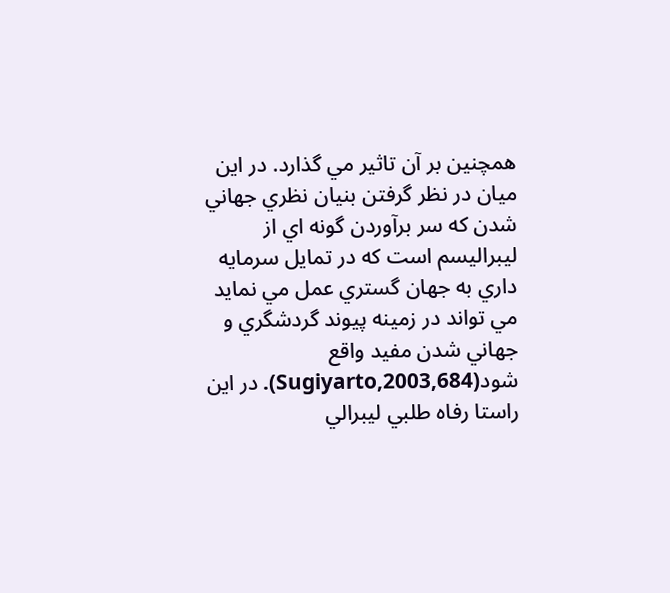همچنين بر آن تاثير مي گذارد. در اين ميان در نظر گرفتن بنيان نظري جهاني شدن كه سر برآوردن گونه اي از ليبراليسم است كه در تمايل سرمايه داري به جهان گستري عمل مي نمايد مي تواند در زمينه پيوند گردشگري و جهاني شدن مفيد واقع شود(Sugiyarto,2003,684). در اين راستا رفاه طلبي ليبرالي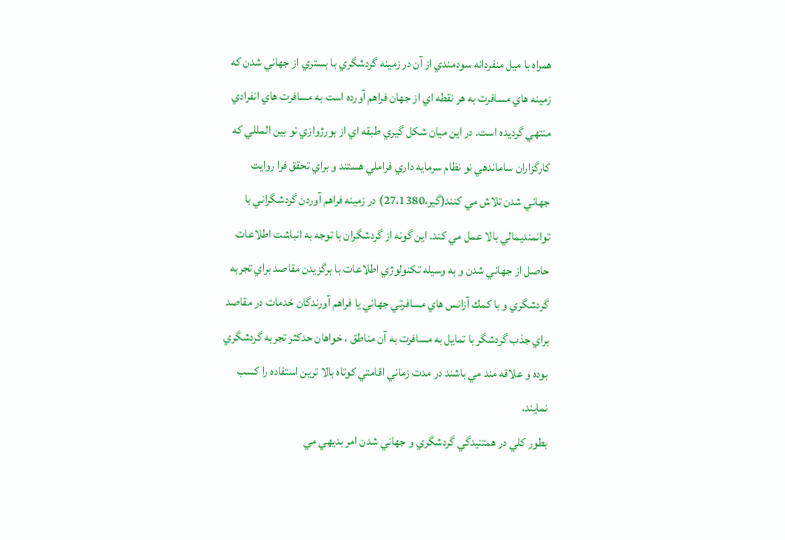همراه با ميل منفردانه سودمندي از آن در زمينه گردشگري با بستري از جهاني شدن كه زمينه هاي مسافرت به هر نقطه اي از جهان فراهم آورده است به مسافرت هاي انفرادي منتهي گرديده است. در اين ميان شكل گيري طبقه اي از بورژوازي نو بين المللي كه كارگزاران ساماندهي نو نظام سرمايه داري فراملي هستند و براي تحقق فرا روايت جهاني شدن تلاش مي كنند(گير،27،1380) در زمينه فراهم آوردن گردشگراني با توانمنديمالي بالا عمل مي كند. اين گونه از گردشگران با توجه به انباشت اطلاعات حاصل از جهاني شدن و به وسيله تكنولوژي اطلاعات با برگزيدن مقاصد براي تجربه گردشگري و با كمك آزانس هاي مسافرتي جهاني يا فراهم آورندگان خدمات در مقاصد براي جذب گردشگر با تمايل به مسافرت به آن مناطق ، خواهان حدكثر تجربه گردشگري بوده و علاقه مند مي باشند در مدت زماني اقامتي كوتاه بالا ترين استفاده را كسب نمايند.
بطور كلي در همتنيدگي گردشگري و جهاني شدن امر بديهي مي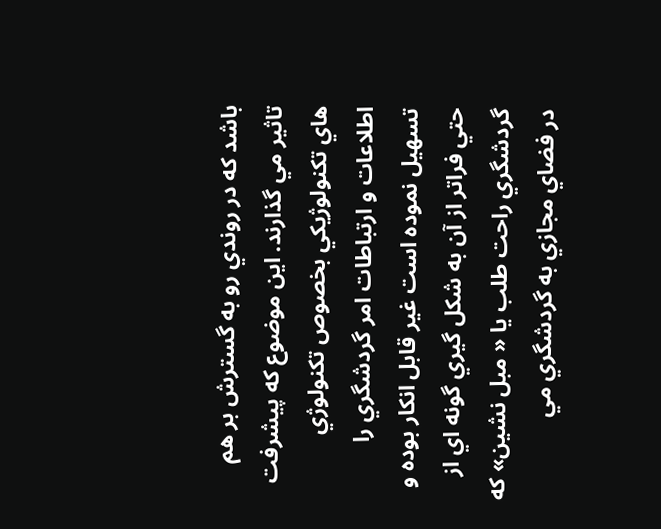باشد كه در روندي رو به گسترش بر هم تاثير مي گذارند. اين موضوع كه پيشرفت هاي تكنولوژيكي بخصوص تكنولوژي اطلاعات و ارتباطات امر گردشگري را تسهيل نموده است غير قابل انكار بوده و حتي فراتر از آن به شكل گيري گونه اي از گردشگري راحت طلب يا « مبل نشين» كه در فضاي مجازي به گردشگري مي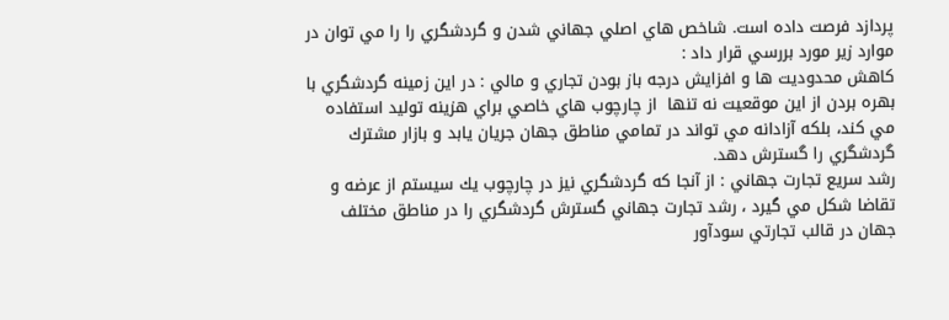پردازد فرصت داده است. شاخص هاي اصلي جهاني شدن و گردشگري را را مي توان در موارد زير مورد بررسي قرار داد :
كاهش محدوديت ها و افزايش درجه باز بودن تجاري و مالي : در اين زمينه گردشگري با بهره بردن از اين موقعيت نه تنها  از چارچوب هاي خاصي براي هزينه توليد استفاده مي كند، بلكه آزادانه مي تواند در تمامي مناطق جهان جريان يابد و بازار مشترك گردشگري را گسترش دهد.
رشد سريع تجارت جهاني : از آنجا كه گردشگري نيز در چارچوب يك سيستم از عرضه و تقاضا شكل مي گيرد ، رشد تجارت جهاني گسترش گردشگري را در مناطق مختلف جهان در قالب تجارتي سودآور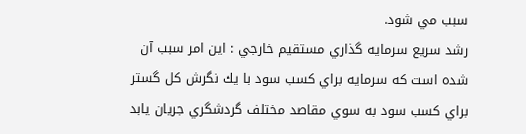سبب مي شود.
رشد سريع سرمايه گذاري مستقيم خارجي : اين امر سبب آن شده است كه سرمايه براي كسب سود با يك نگرش كل گستر براي كسب سود به سوي مقاصد مختلف گردشگري جريان يابد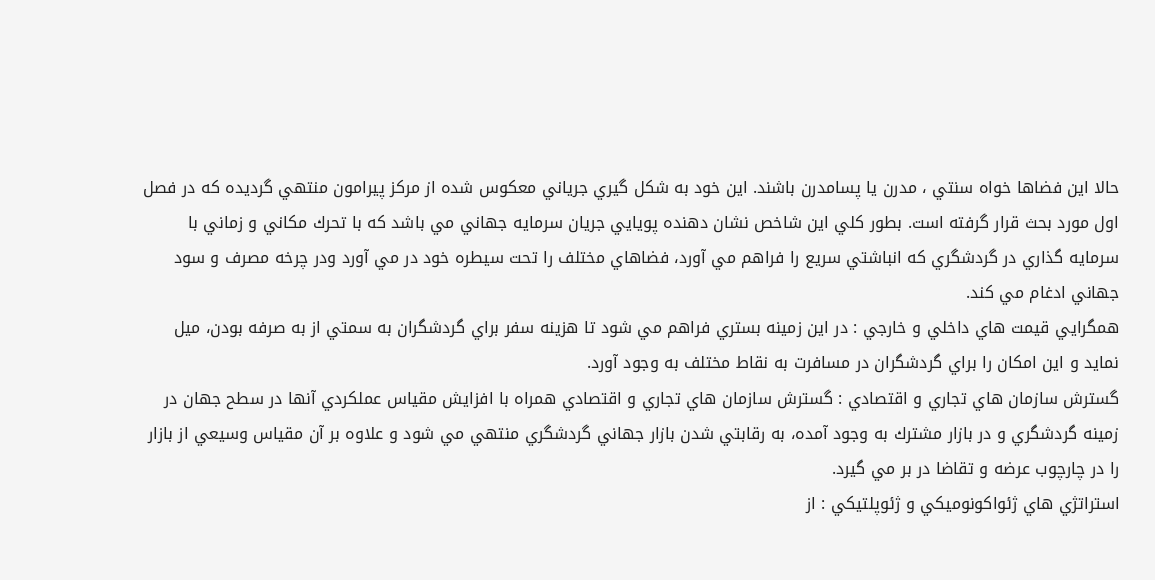حالا اين فضاها خواه سنتي ، مدرن يا پسامدرن باشند. اين خود به شكل گيري جرياني معكوس شده از مركز پيرامون منتهي گرديده كه در فصل اول مورد بحث قرار گرفته است. بطور كلي اين شاخص نشان دهنده پويايي جريان سرمايه جهاني مي باشد كه با تحرك مكاني و زماني با سرمايه گذاري در گردشگري كه انباشتي سريع را فراهم مي آورد، فضاهاي مختلف را تحت سيطره خود در مي آورد ودر چرخه مصرف و سود جهاني ادغام مي كند.
همگرايي قيمت هاي داخلي و خارجي : در اين زمينه بستري فراهم مي شود تا هزينه سفر براي گردشگران به سمتي از به صرفه بودن، ميل نمايد و اين امكان را براي گردشگران در مسافرت به نقاط مختلف به وجود آورد.
گسترش سازمان هاي تجاري و اقتصادي : گسترش سازمان هاي تجاري و اقتصادي همراه با افزايش مقياس عملكردي آنها در سطح جهان در زمينه گردشگري و در بازار مشترك به وجود آمده، به رقابتي شدن بازار جهاني گردشگري منتهي مي شود و علاوه بر آن مقياس وسيعي از بازار را در چارچوب عرضه و تقاضا در بر مي گيرد.
استراتژي هاي ژئواكونوميكي و ژئوپلتيكي : از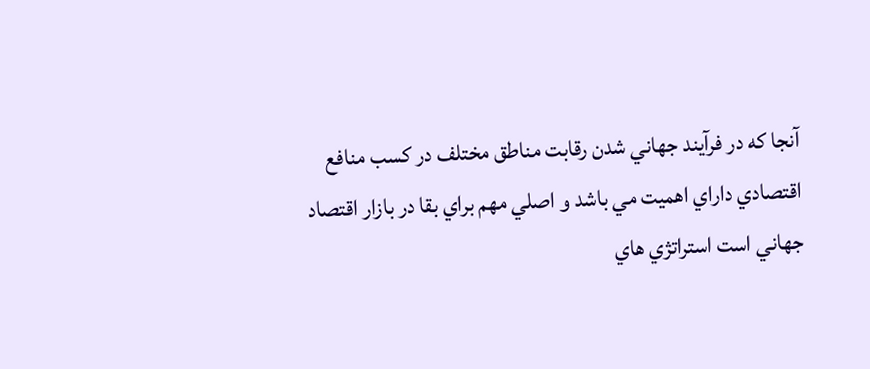آنجا كه در فرآيند جهاني شدن رقابت مناطق مختلف در كسب منافع اقتصادي داراي اهميت مي باشد و اصلي مهم براي بقا در بازار اقتصاد جهاني است استراتژي هاي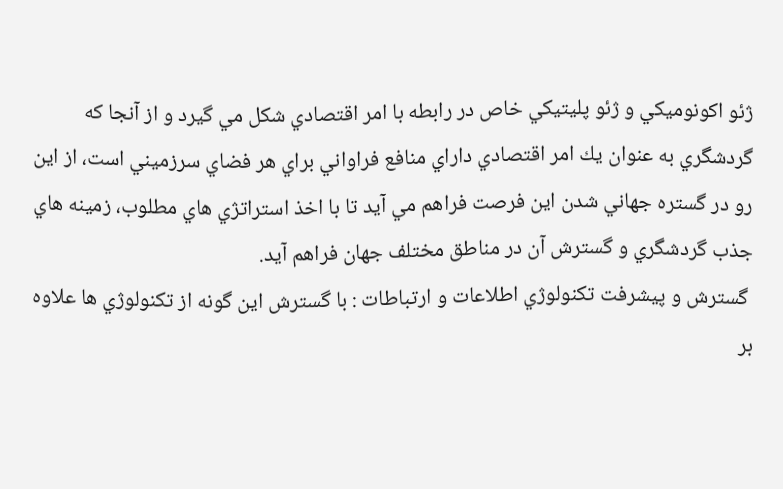ژئو اكونوميكي و ژئو پليتيكي خاص در رابطه با امر اقتصادي شكل مي گيرد و از آنجا كه گردشگري به عنوان يك امر اقتصادي داراي منافع فراواني براي هر فضاي سرزميني است، از اين رو در گستره جهاني شدن اين فرصت فراهم مي آيد تا با اخذ استراتژي هاي مطلوب، زمينه هاي جذب گردشگري و گسترش آن در مناطق مختلف جهان فراهم آيد.
 گسترش و پيشرفت تكنولوژي اطلاعات و ارتباطات : با گسترش اين گونه از تكنولوژي ها علاوه بر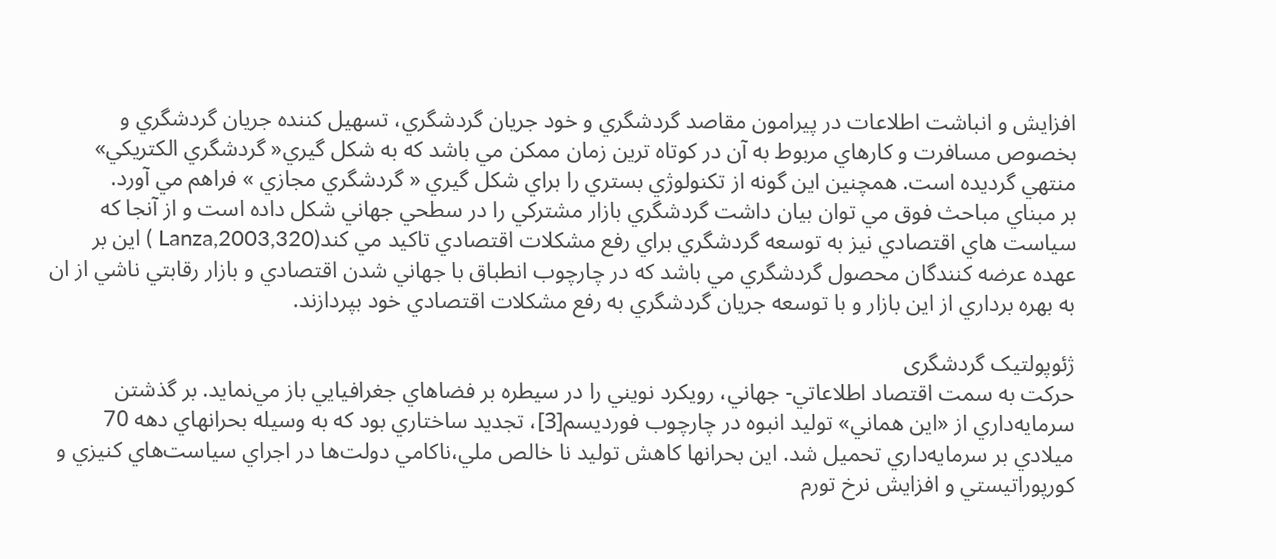افزايش و انباشت اطلاعات در پيرامون مقاصد گردشگري و خود جريان گردشگري، تسهيل كننده جريان گردشگري و بخصوص مسافرت و كارهاي مربوط به آن در كوتاه ترين زمان ممكن مي باشد كه به شكل گيري« گردشگري الكتريكي» منتهي گرديده است. همچنين اين گونه از تكنولوژي بستري را براي شكل گيري « گردشگري مجازي » فراهم مي آورد.
بر مبناي مباحث فوق مي توان بيان داشت گردشگري بازار مشتركي را در سطحي جهاني شكل داده است و از آنجا كه سياست هاي اقتصادي نيز به توسعه گردشگري براي رفع مشكلات اقتصادي تاكيد مي كند(Lanza,2003,320 ) اين بر عهده عرضه كنندگان محصول گردشگري مي باشد كه در چارچوب انطباق با جهاني شدن اقتصادي و بازار رقابتي ناشي از ان به بهره برداري از اين بازار و با توسعه جريان گردشگري به رفع مشكلات اقتصادي خود بپردازند.

ژئوپولتيک گردشگری
حركت به سمت اقتصاد اطلاعاتي- جهاني، رويكرد نويني را در سيطره بر فضاهاي جغرافيايي باز مي‌نمايد. بر گذشتن سرمايه‌داري از «اين هماني» توليد انبوه در چارچوب فورديسم[3]، تجديد ساختاري بود كه به وسيله بحرانهاي دهه 70 ميلادي بر سرمايه‌داري تحميل شد. اين بحرانها كاهش توليد نا خالص ملي،ناكامي دولت‌ها در اجراي سياست‌هاي كنيزي و كورپوراتيستي و افزايش نرخ تورم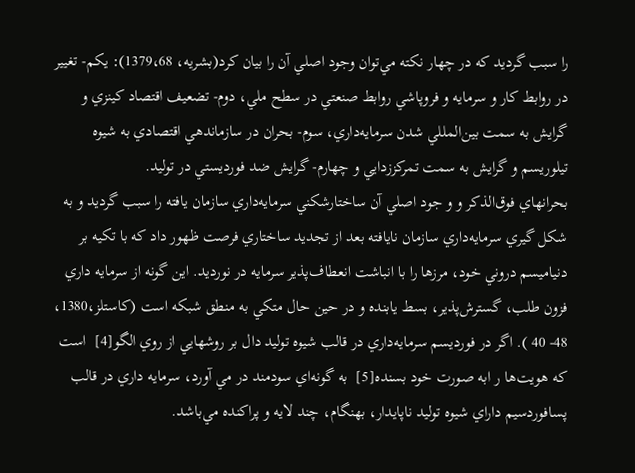را سبب گرديد كه در چهار نكته مي‌توان وجود اصلي آن را بيان كرد(بشريه، 1379،68): يكم- تغيير در روابط كار و سرمايه و فروپاشي روابط صنعتي در سطح ملي، دوم- تضعيف اقتصاد كينزي و گرايش به سمت بين‌المللي شدن سرمايه‌داري، سوم- بحران در سازماندهي اقتصادي به شيوه تيلوريسم و گرايش به سمت تمركززدايي و چهارم- گرايش ضد فورديستي در توليد.
بحرانهاي فوق‌الذكر و و جود اصلي آن ساختارشكني سرمايه‌داري سازمان يافته را سبب گرديد و به شكل گيري سرمايه‌داري سازمان نايافته بعد از تجديد ساختاري فرصت ظهور داد كه با تكيه بر دنياميسم دروني خود، مرزها را با انباشت انعطاف‌پذير سرمايه در نورديد. اين گونه از سرمايه داري فزون طلب، گسترش‌پذير، بسط يابنده و در حين حال متكي به منطق شبكه است (كاستلز،1380، 48- 40 ). اگر در فورديسم سرمايه‌داري در قالب شيوه توليد دال بر روشهايي از روي الگو[4]  است كه هويت‌ها ر ابه صورت خود بسنده[5]  به گونه‌اي سودمند در مي آورد، سرمايه داري در قالب پسافوردسيم داراي شيوه توليد ناپايدار، بهنگام، چند لايه و پراكنده مي‌باشد.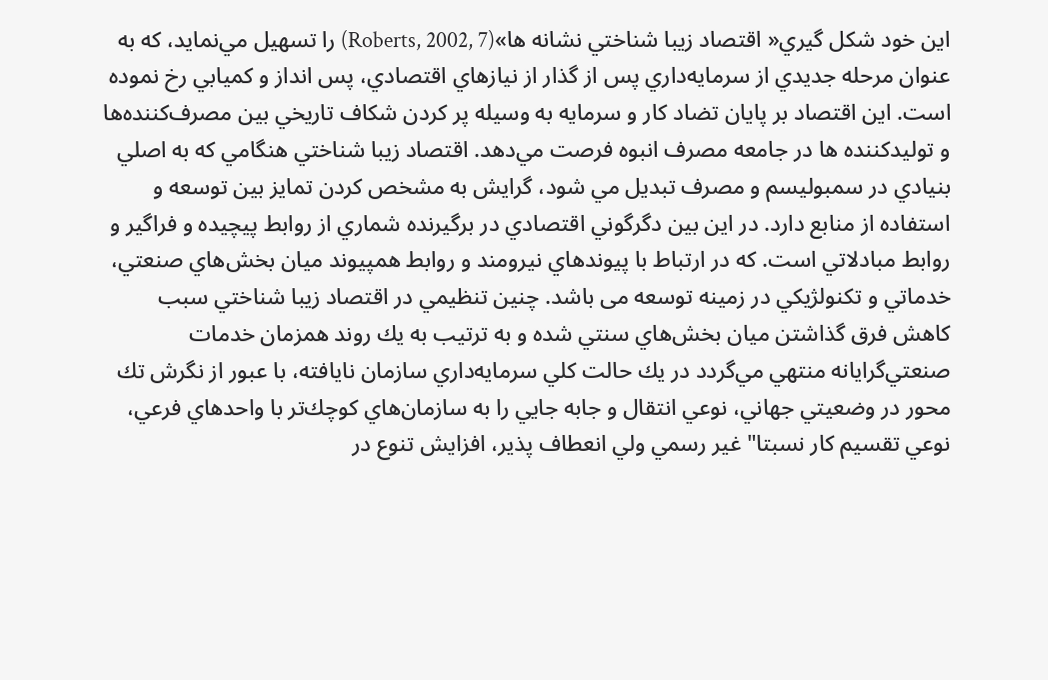اين خود شكل گيري« اقتصاد زيبا شناختي نشانه ها»(Roberts, 2002, 7) را تسهيل مي‌نمايد، كه به عنوان مرحله جديدي از سرمايه‌داري پس از گذار از نيازهاي اقتصادي، پس انداز و كميابي رخ نموده است. اين اقتصاد بر پايان تضاد كار و سرمايه به وسيله پر كردن شكاف تاريخي بين مصرف‌‌كننده‌ها و توليدكننده ها در جامعه مصرف انبوه فرصت مي‌دهد. اقتصاد زيبا شناختي هنگامي كه به اصلي بنيادي در سمبوليسم و مصرف تبديل مي شود، گرايش به مشخص كردن تمايز بين توسعه و استفاده از منابع دارد. در اين بين دگرگوني اقتصادي در برگيرنده شماري از روابط پيچيده و فراگير و روابط مبادلاتي است. كه در ارتباط با پيوندهاي نيرومند و روابط همپيوند ميان بخش‌هاي صنعتي، خدماتي و تكنولژيكي در زمينه توسعه می باشد. چنين تنظيمي در اقتصاد زيبا شناختي سبب كاهش فرق گذاشتن ميان بخش‌هاي سنتي شده و به ترتيب به يك روند همزمان خدمات صنعتي‌گرايانه منتهي مي‌گردد در يك حالت كلي سرمايه‌داري سازمان نايافته، با عبور از نگرش تك محور در وضعيتي جهاني، نوعي انتقال و جابه جايي را به سازمان‌هاي كوچك‌تر با واحدهاي فرعي، نوعي تقسيم كار نسبتا" غير رسمي ولي انعطاف پذير، افزايش تنوع در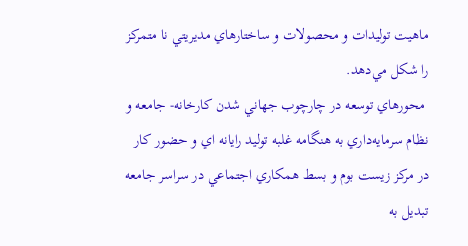ماهيت توليدات و محصولات و ساختارهاي مديريتي نا متمركز را شكل مي‌دهد.
 محورهاي توسعه در چارچوب جهاني شدن كارخانه- جامعه و نظام سرمايه‌داري به هنگامه غلبه توليد رايانه اي و حضور كار در مركز زيست بوم و بسط همكاري اجتماعي در سراسر جامعه تبديل به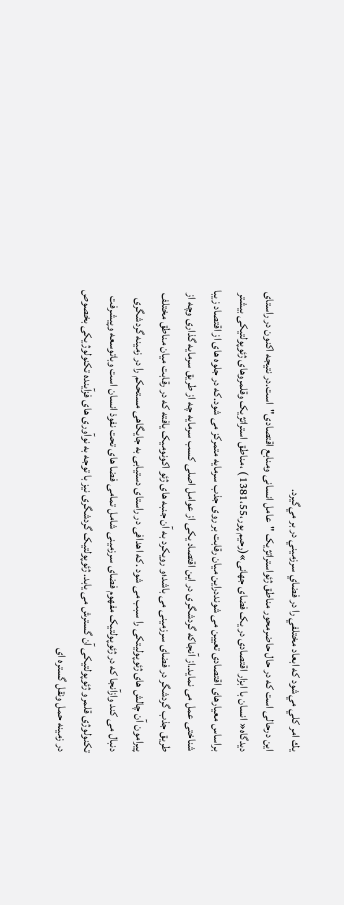يك امر كلي مي‌شود كه ابعاد مختلفي را در فضاي سرزميني در بر مي‌گيرد.
اين درحالی است که در حال حاضرمحور مناطق ژئواستراتژيک "عامل انسانی ومنابع اقتصادی"  است.در نتيجه اکنون در راستای ديدگاه« انسان با ابزار اقتصادی در يک فضای جهانی»(رحيم پور،1381،55 ) ،مناطق استراتژيک وقلمروهای ژئوپولتيکی بيشتر براساس معيارهای اقتصادی تعيين می شونددراين ميان رقابت بر روی جذب سرمايه متمرکز می شود.که در جلوه های از اقتصاد زيبا شناختی عمل می نمايد.از آنجاکه گردشگری در اين اقتصاد يکی از عوامل اصلی کسب سرمايه چه از طريق سرمايه گذاری وچه از طريق جذب گردشگر در فضای سرزمينی می باشد؛و رويکرد به آن جنبه های ژئو اکونوميک يافته که در رقابت ميان مناطق مختلف پيرامون آن چالش های ژئوپوليتکی را سبب می شود .که اهدافی در راستای دستيابی به جايگاهی مستحکم را در زمينه گردشگری دنبال می کند وازآنجا که در ژئوپولتيک مفهوم فضای سرزمينی شامل تمامی فضا های تحت نفوذ انسان است وباتوسعه وپيشرفت تکنولوژی قلمرو ژئوپولتيکی آن گسترش می يابد. ژئوپولتيک گردشگری نيز با توجه به نوآوری های فزآينده تکنولوژيکی بخصوص در زمينه حمل ونقل گستره ای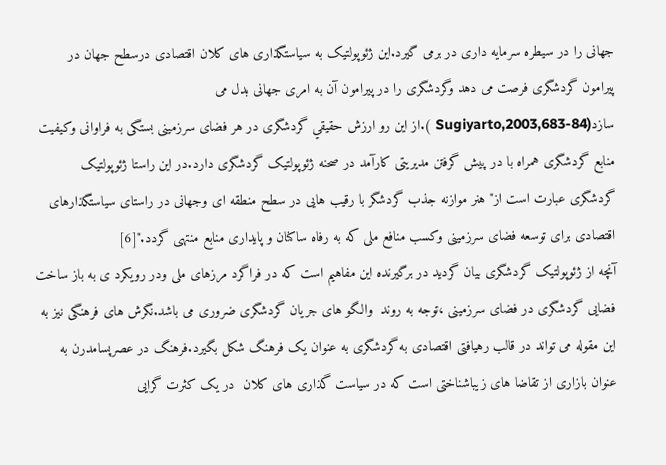جهانی را در سيطره سرمايه داری در برمی گيرد.اين ژئوپولتيک به سياستگذاری های کلان اقتصادی درسطح جهان در پيرامون گردشگری فرصت می دهد وگردشگری را در پيرامون آن به امری جهانی بدل می سازد(Sugiyarto,2003,683-84 ).از اين رو ارزش حقيقي گردشگری در هر فضای سرزمينی بستگی به فراوانی وکيفيت منابع گردشگری همراه با در پيش گرفتن مديريتی کارآمد در صحنه ژئوپولتيک گردشگری دارد.در اين راستا ژئوپولتيک گردشگری عبارت است از" هنر موازنه جذب گردشگر با رقيب هايی در سطح منطقه ای وجهانی در راستای سياستگذارهای اقتصادی برای توسعه فضای سرزمينی وکسب منافع ملی که به رفاه ساکنان و پايداری منابع منتهی گردد."[6]
آنچه از ژئوپولتيک گردشگری بيان گرديد در برگيرنده اين مفاهيم است که در فراگرد مرزهای ملی ودر رويکرد ی به باز ساخت فضايی گردشگری در فضای سرزمينی ،توجه به روند  والگو های جريان گردشگری ضروری می باشد.نگرش های فرهنگی نيز به اين مقوله می تواند در قالب رهيافتی اقتصادی به گردشگری به عنوان يک فرهنگ شکل بگيرد.فرهنگ در عصرپسامدرن به عنوان بازاری از تقاضا های زيباشناختی است که در سياست گذاری های کلان  در يک کثرت گرايی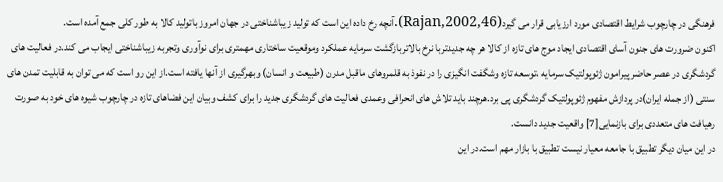فرهنگی در چارچوب شرايط اقتصادی مورد ارزيابی قرار می گيرد(Rajan,2002,46).آنچه رخ داده اين است که توليد زيباشناختی در جهان امروز باتوليد کالا به طور کلی جمع آمده است.
اکنون ضرورت های جنون آسای اقتصادی ايجاد موج های تازه از کالا هر چه جديدتربا نرخ بالاتربازگشت سرمايه عملکرد وموقعيت ساختاری مهمتری برای نوآوری وتجربه زيباشناختی ايجاب می کند.در فعاليت های گردشگری در عصر حاضر پيرامون ژئوپولتيک سرمايه ،توسعه تازه وشگفت انگيزی را در نفوذ به قلمروهای ماقبل مدرن (طبيعت و انسان) وبهرگيری از آنها يافته است.از اين رو است که می توان به قابليت تمدن های سنتی (از جمله ايران)در پردازش مفهوم ژئوپولتيک گردشگری پی برد.هرچند بايد تلاش های انحرافی وعمدی فعاليت های گردشگری جديد را برای کشف وبيان اين فضاهای تازه در چارچوب شيوه های خود به صورت رهيافت های متعددی برای بازنمايی[7] واقعيت جديد دانست.
در اين ميان ديگر تطبيق با جامعه معيار نيست تطبيق با بازار مهم است.در اين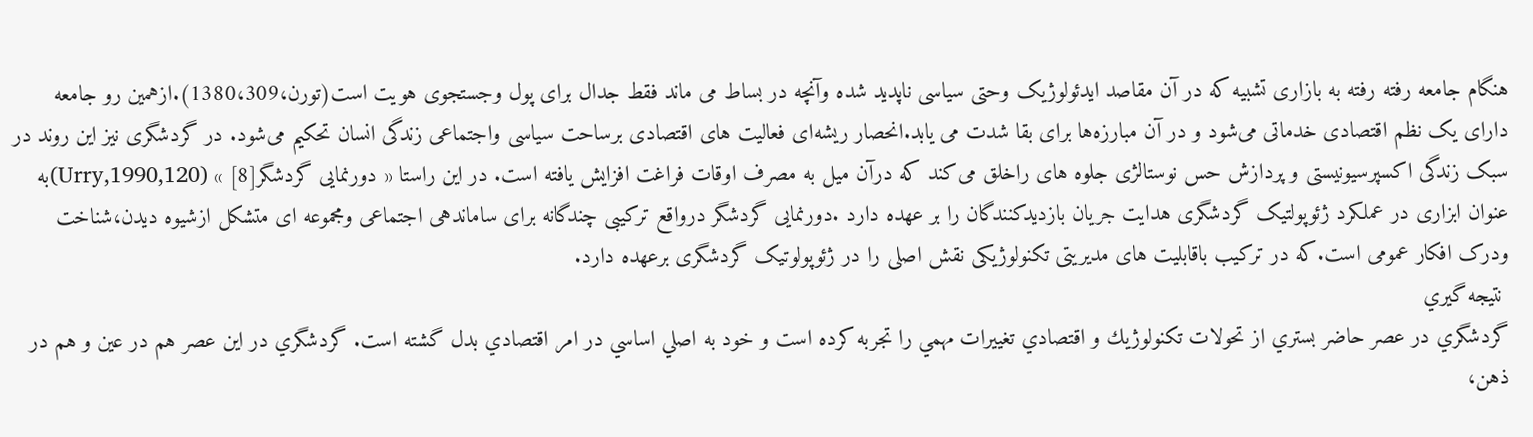هنگام جامعه رفته رفته به بازاری تشبيه که در آن مقاصد ايدئولوژيک وحتی سياسی ناپديد شده وآنچه در بساط می ماند فقط جدال برای پول وجستجوی هويت است(تورن،1380،309).ازهمين رو جامعه دارای يک نظم اقتصادی خدماتی می‌‌‌شود و در آن مبارزه‌ها برای بقا شدت می يابد.انحصار ريشه‌‌‌‌ا‌ی فعاليت های اقتصادی برساحت سياسی واجتماعی زندگی انسان تحکيم می‌شود. در گردشگری نيز اين روند در سبک زندگی اکسپرسيونيستی و پردازش حس نوستالژی جلوه های راخلق می‌‌‌‌‌‌‌‌‌‌‌‌‌‌‌‌‌‌‌‌‌‌کند که درآن ميل به مصرف اوقات فراغت افزايش يافته است. در اين راستا « دورنمايی گردشگر[8] » (Urry,1990,120)به عنوان ابزاری در عملکرد ژئوپولتيک گردشگری هدايت جريان بازديدکنندگان را بر عهده دارد .دورنمايی گردشگر درواقع ترکيبی چندگانه برای ساماندهی اجتماعی ومجموعه ای متشکل ازشيوه ديدن،شناخت ودرک افکار عمومی است.که در ترکيب باقابليت های مديريتی تکنولوژيکی نقش اصلی را در ژئوپولوتيک گردشگری برعهده دارد.
 نتيجه گيري
گردشگري در عصر حاضر بستري از تحولات تكنولوژيك و اقتصادي تغييرات مهمي را تجربه كرده است و خود به اصلي اساسي در امر اقتصادي بدل گشته است. گردشگري در اين عصر هم در عين و هم در ذهن،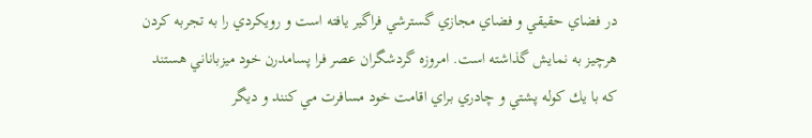در فضاي حقيقي و فضاي مجازي گسترشي فراگير يافته است و رويكردي را به تجربه كردن هرچيز به نمايش گذاشته است. امروزه گردشگران عصر فرا پسامدرن خود ميزباناني هستند كه با يك كوله پشتي و چادري براي اقامت خود مسافرت مي كنند و ديگر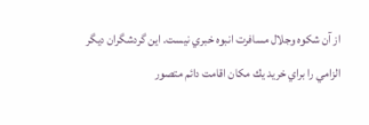از آن شكوه وجلال مسافرت انبوه خبري نيست. اين گردشگران ديگر الزامي را براي خريد يك مكان اقامت دائم متصور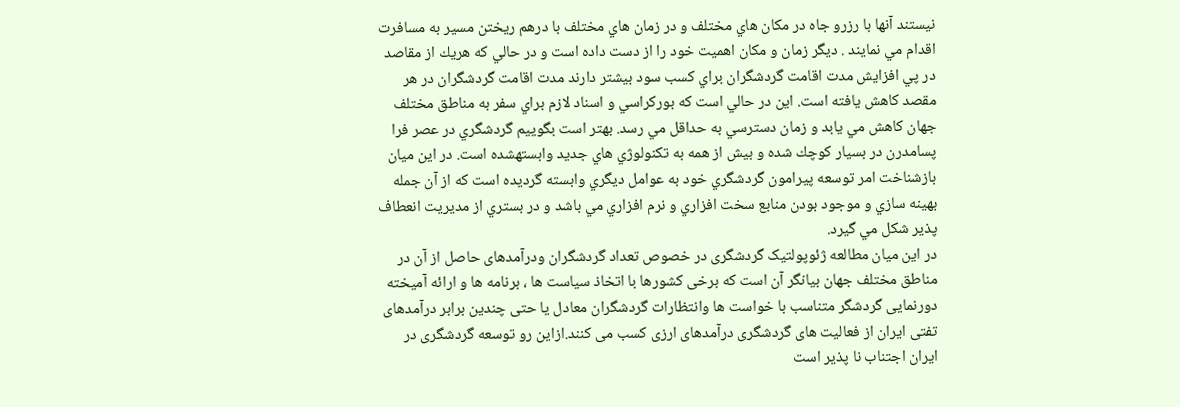نيستند آنها با رزرو جاه در مكان هاي مختلف و در زمان هاي مختلف با درهم ريختن مسير به مسافرت اقدام مي نمايند . ديگر زمان و مكان اهميت خود را از دست داده است و در حالي كه هريك از مقاصد در پي افزايش مدت اقامت گردشگران براي كسب سود بيشتر دارند مدت اقامت گردشگران در هر مقصد كاهش يافته است. اين در حالي است كه بوركراسي و اسناد لازم براي سفر به مناطق مختلف جهان كاهش مي يابد و زمان دسترسي به حداقل مي رسد. بهتر است بگوييم گردشگري در عصر فرا پسامدرن در بسيار كوچك شده و بيش از همه به تكنولوژي هاي جديد وابستهشده است. در اين ميان بازشناخت امر توسعه پيرامون گردشگري خود به عوامل ديگري وابسته گرديده است كه از آن جمله بهينه سازي و موجود بودن منابع سخت افزاري و نرم افزاري مي باشد و در بستري از مديريت انعطاف پذير شكل مي گيرد.
در اين ميان مطالعه ژئوپولتيک گردشگری در خصوص تعداد گردشگران ودرآمدهای حاصل از آن در مناطق مختلف جهان بيانگر آن است که برخی کشورها با اتخاذ سياست ها ، برنامه ها و ارائه آميخته دورنمايی گردشگر متناسب با خواست ها وانتظارات گردشگران معادل يا حتی چندين برابر درآمدهای تفتی ايران از فعاليت های گردشگری درآمدهای ارزی کسب می کنند.ازاين رو توسعه گردشگری در ايران اجتناب نا پذير است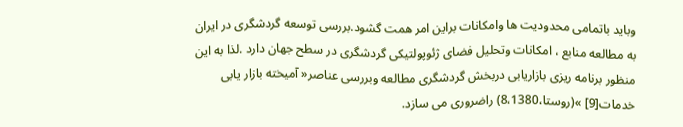وبايد باتمامی محدوديت ها وامکانات براين امر همت گشود.بررسی توسعه گردشگری در ايران به مطالعه منابع ، امکانات وتحليل فضای ژئوپولتيکی گردشگری در سطح جهان دارد .لذا به اين منظور برنامه ريزی بازاريابی دربخش گردشگری مطالعه وبررسی عناصر« آميخته بازار يابی خدمات[9] »(روستا،8،1380) راضروری می سازد.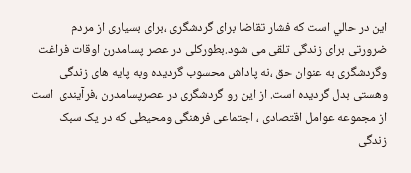اين در حالي است كه فشار تقاضا برای گردشگری ،برای بسياری از مردم ضرورتی برای زندگی تلقی می شود.بطورکلی در عصر پسامدرن اوقات فراغت وگردشگری به عنوان حق ،نه پاداش محسوب گرديده وبه پايه های زندگی وهستی بدل گرديده است. از اين رو گردشگری در عصرپسامدرن ،فرآيندی  است از مجموعه عوامل اقتصادی ، اجتماعی فرهنگی ومحيطی که در يک سبک زندگی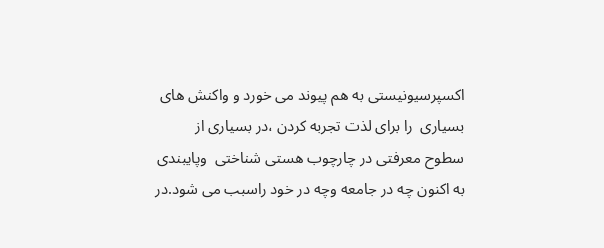اکسپرسيونيستی به هم پيوند می خورد و واکنش های بسياری  را برای لذت تجربه کردن ،در بسياری از سطوح معرفتی در چارچوب هستی شناختی  وپايبندی به اکنون چه در جامعه وچه در خود راسبب می شود.در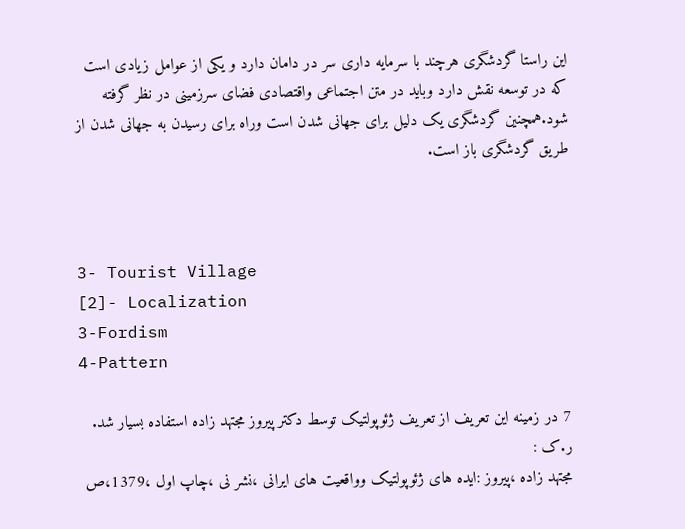اين راستا گردشگری هرچند با سرمايه داری سر در دامان دارد و يکی از عوامل زيادی است که در توسعه نقش دارد وبايد در متن اجتماعی واقتصادی فضای سرزمينی در نظر گرفته شود.همچنين گردشگری يک دليل برای جهانی شدن است وراه برای رسيدن به جهانی شدن از طريق گردشگری باز است.



3- Tourist Village
[2]- Localization
3-Fordism
4-Pattern

7 در زمينه اين تعريف از تعريف ژئوپولتيک توسط دکتر پيروز مجتهد زاده استفاده بسيار شد. ر.ک :
مجتهد زاده ،پيروز :ايده های ژئوپولتيک وواقعيت های ايرانی ،نشر نی ،چاپ اول ،1379،ص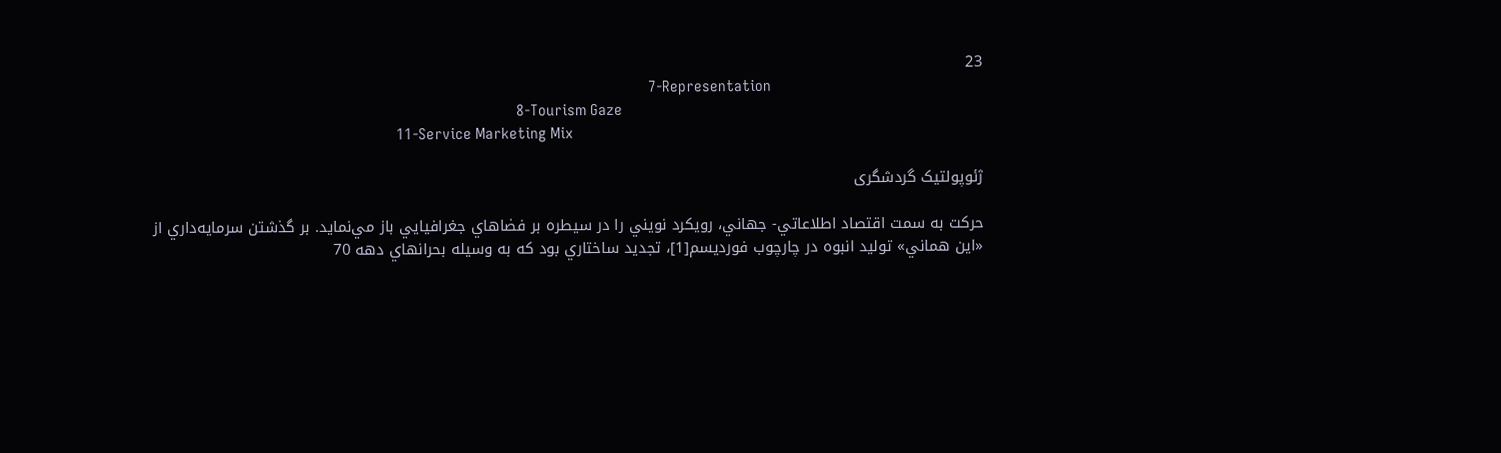23
                                                                                                                            7-Representation
                                                                                           8-Tourism Gaze
                                                             11-Service Marketing Mix

ژئوپولتيک گردشگری

حركت به سمت اقتصاد اطلاعاتي- جهاني، رويكرد نويني را در سيطره بر فضاهاي جغرافيايي باز مي‌نمايد. بر گذشتن سرمايه‌داري از «اين هماني» توليد انبوه در چارچوب فورديسم[1]، تجديد ساختاري بود كه به وسيله بحرانهاي دهه 70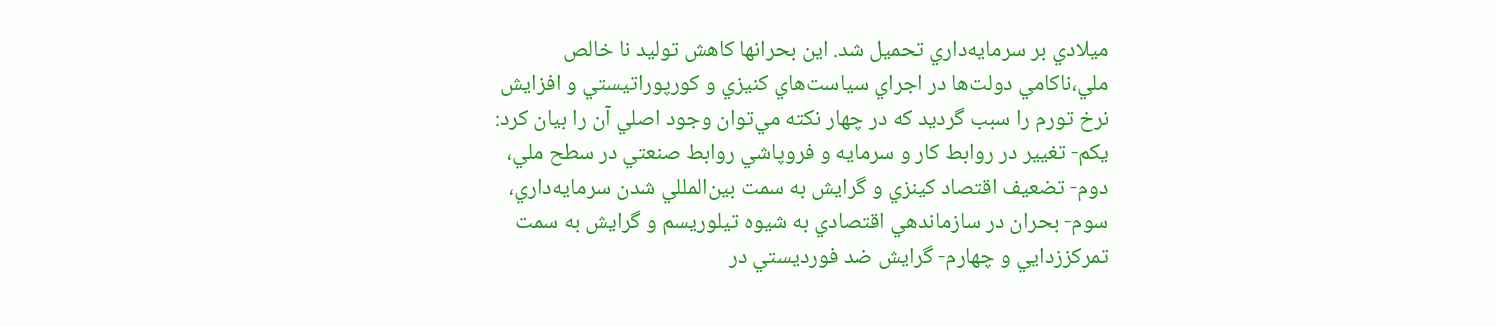ميلادي بر سرمايه‌داري تحميل شد. اين بحرانها كاهش توليد نا خالص ملي،ناكامي دولت‌ها در اجراي سياست‌هاي كنيزي و كورپوراتيستي و افزايش نرخ تورم را سبب گرديد كه در چهار نكته مي‌توان وجود اصلي آن را بيان كرد: يكم- تغيير در روابط كار و سرمايه و فروپاشي روابط صنعتي در سطح ملي، دوم- تضعيف اقتصاد كينزي و گرايش به سمت بين‌المللي شدن سرمايه‌داري، سوم- بحران در سازماندهي اقتصادي به شيوه تيلوريسم و گرايش به سمت تمركززدايي و چهارم- گرايش ضد فورديستي در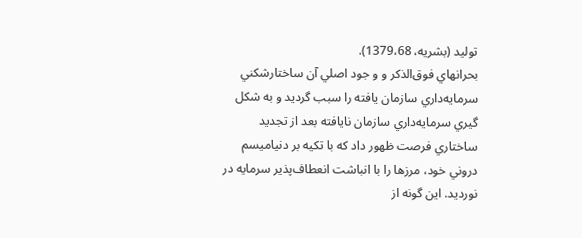توليد (بشريه، 1379،68).
بحرانهاي فوق‌الذكر و و جود اصلي آن ساختارشكني سرمايه‌داري سازمان يافته را سبب گرديد و به شكل گيري سرمايه‌داري سازمان نايافته بعد از تجديد ساختاري فرصت ظهور داد كه با تكيه بر دنياميسم دروني خود، مرزها را با انباشت انعطاف‌پذير سرمايه در نورديد. اين گونه از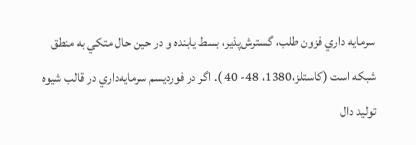سرمايه داري فزون طلب، گسترش‌پذير، بسط يابنده و در حين حال متكي به منطق شبكه است (كاستلز،1380، 48- 40 ). اگر در فورديسم سرمايه‌داري در قالب شيوه توليد دال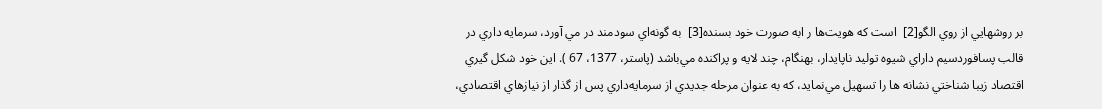بر روشهايي از روي الگو[2]  است كه هويت‌ها ر ابه صورت خود بسنده[3]  به گونه‌اي سودمند در مي آورد، سرمايه داري در قالب پسافوردسيم داراي شيوه توليد ناپايدار، بهنگام، چند لايه و پراكنده مي‌باشد (پاستر، 1377، 67 ). اين خود شكل گيري اقتصاد زيبا شناختي نشانه ها را تسهيل مي‌نمايد، كه به عنوان مرحله جديدي از سرمايه‌داري پس از گذار از نيازهاي اقتصادي،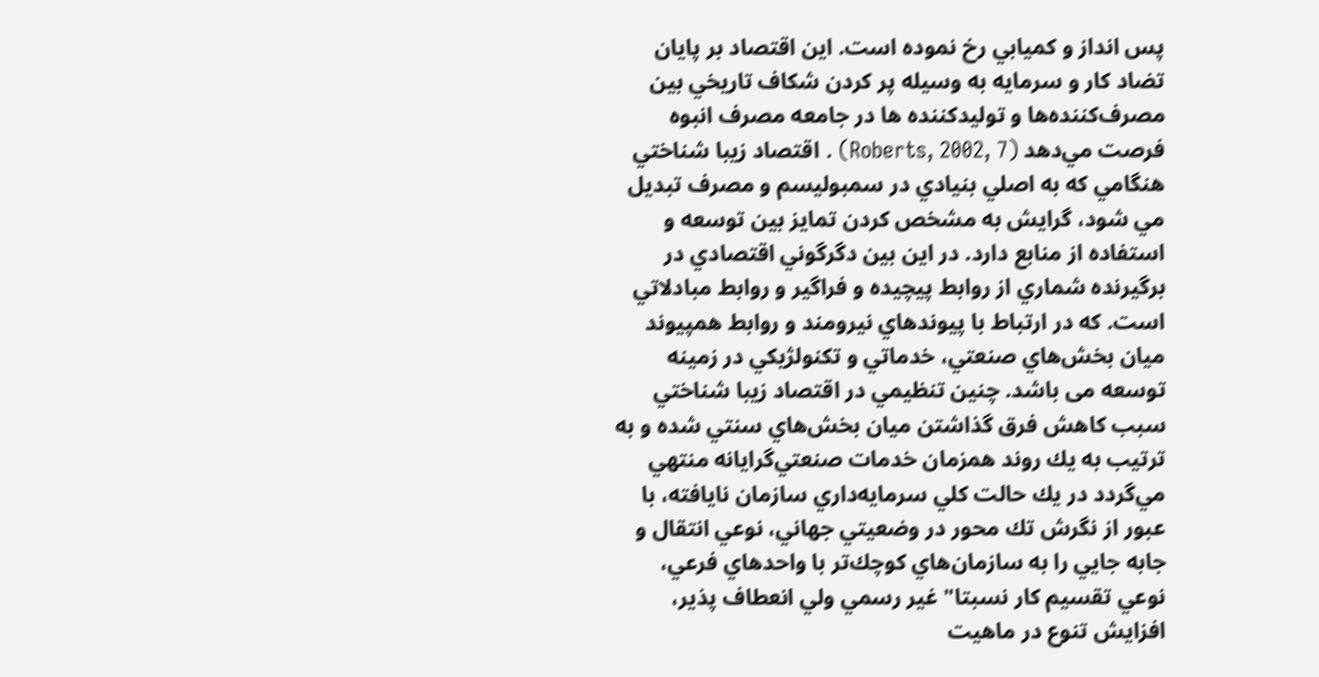پس انداز و كميابي رخ نموده است. اين اقتصاد بر پايان تضاد كار و سرمايه به وسيله پر كردن شكاف تاريخي بين مصرف‌‌كننده‌ها و توليدكننده ها در جامعه مصرف انبوه فرصت مي‌دهد (Roberts, 2002, 7) . اقتصاد زيبا شناختي هنگامي كه به اصلي بنيادي در سمبوليسم و مصرف تبديل مي شود، گرايش به مشخص كردن تمايز بين توسعه و استفاده از منابع دارد. در اين بين دگرگوني اقتصادي در برگيرنده شماري از روابط پيچيده و فراگير و روابط مبادلاتي است. كه در ارتباط با پيوندهاي نيرومند و روابط همپيوند ميان بخش‌هاي صنعتي، خدماتي و تكنولژيكي در زمينه توسعه می باشد. چنين تنظيمي در اقتصاد زيبا شناختي سبب كاهش فرق گذاشتن ميان بخش‌هاي سنتي شده و به ترتيب به يك روند همزمان خدمات صنعتي‌گرايانه منتهي مي‌گردد در يك حالت كلي سرمايه‌داري سازمان نايافته، با عبور از نگرش تك محور در وضعيتي جهاني، نوعي انتقال و جابه جايي را به سازمان‌هاي كوچك‌تر با واحدهاي فرعي، نوعي تقسيم كار نسبتا" غير رسمي ولي انعطاف پذير، افزايش تنوع در ماهيت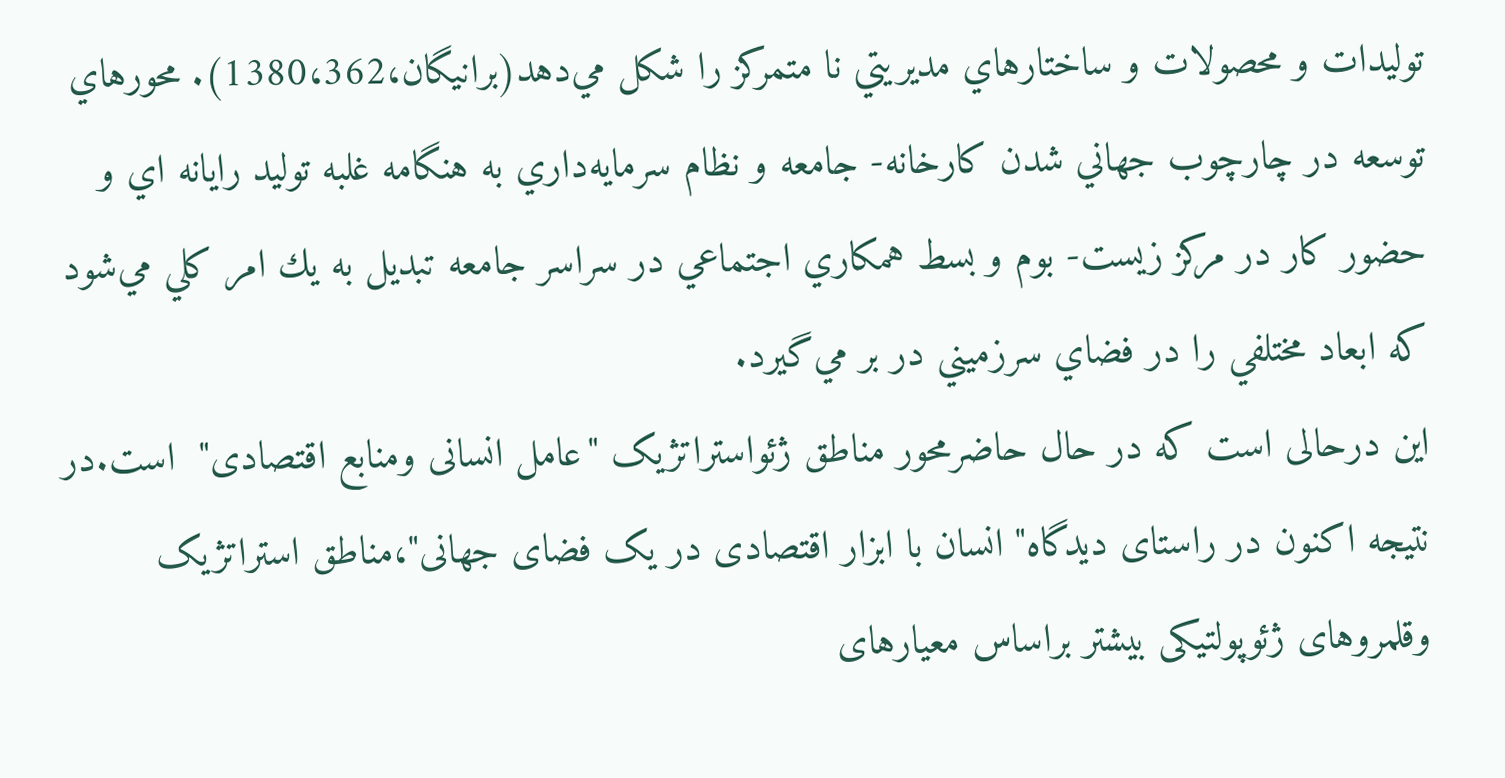توليدات و محصولات و ساختارهاي مديريتي نا متمركز را شكل مي‌دهد(برانيگان،1380،362). محورهاي توسعه در چارچوب جهاني شدن كارخانه- جامعه و نظام سرمايه‌داري به هنگامه غلبه توليد رايانه اي و حضور كار در مركز زيست- بوم و بسط همكاري اجتماعي در سراسر جامعه تبديل به يك امر كلي مي‌شود كه ابعاد مختلفي را در فضاي سرزميني در بر مي‌گيرد.
اين درحالی است که در حال حاضرمحور مناطق ژئواستراتژيک "عامل انسانی ومنابع اقتصادی"  است.در نتيجه اکنون در راستای ديدگاه" انسان با ابزار اقتصادی در يک فضای جهانی"،مناطق استراتژيک وقلمروهای ژئوپولتيکی بيشتر براساس معيارهای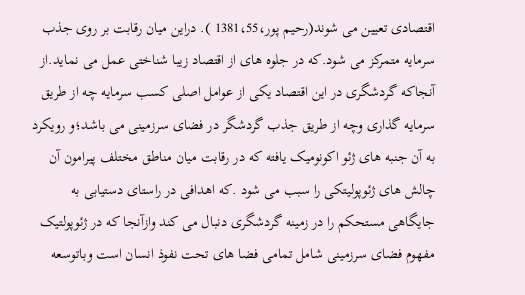اقتصادی تعيين می شوند(رحيم پور،1381،55 ). دراين ميان رقابت بر روی جذب سرمايه متمرکز می شود.که در جلوه های از اقتصاد زيبا شناختی عمل می نمايد.از آنجاکه گردشگری در اين اقتصاد يکی از عوامل اصلی کسب سرمايه چه از طريق سرمايه گذاری وچه از طريق جذب گردشگر در فضای سرزمينی می باشد؛و رويکرد به آن جنبه های ژئو اکونوميک يافته که در رقابت ميان مناطق مختلف پيرامون آن چالش های ژئوپوليتکی را سبب می شود .که اهدافی در راستای دستيابی به جايگاهی مستحکم را در زمينه گردشگری دنبال می کند وازآنجا که در ژئوپولتيک مفهوم فضای سرزمينی شامل تمامی فضا های تحت نفوذ انسان است وباتوسعه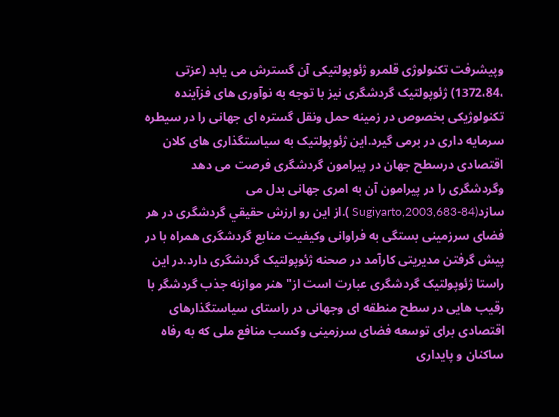وپيشرفت تکنولوژی قلمرو ژئوپولتيکی آن گسترش می يابد (عزتی ،1372،84) ژئوپولتيک گردشگری نيز با توجه به نوآوری های فزآينده تکنولوژيکی بخصوص در زمينه حمل ونقل گستره ای جهانی را در سيطره سرمايه داری در برمی گيرد.اين ژئوپولتيک به سياستگذاری های کلان اقتصادی درسطح جهان در پيرامون گردشگری فرصت می دهد وگردشگری را در پيرامون آن به امری جهانی بدل می سازد(Sugiyarto,2003,683-84 ).از اين رو ارزش حقيقي گردشگری در هر فضای سرزمينی بستگی به فراوانی وکيفيت منابع گردشگری همراه با در پيش گرفتن مديريتی کارآمد در صحنه ژئوپولتيک گردشگری دارد.در اين راستا ژئوپولتيک گردشگری عبارت است از" هنر موازنه جذب گردشگر با رقيب هايی در سطح منطقه ای وجهانی در راستای سياستگذارهای اقتصادی برای توسعه فضای سرزمينی وکسب منافع ملی که به رفاه ساکنان و پايداری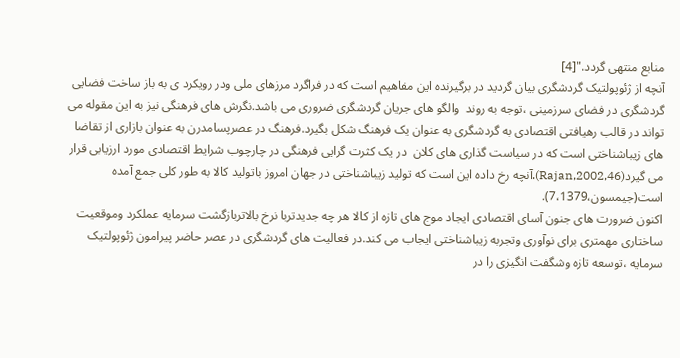منابع منتهی گردد."[4]
آنچه از ژئوپولتيک گردشگری بيان گرديد در برگيرنده اين مفاهيم است که در فراگرد مرزهای ملی ودر رويکرد ی به باز ساخت فضايی گردشگری در فضای سرزمينی ،توجه به روند  والگو های جريان گردشگری ضروری می باشد.نگرش های فرهنگی نيز به اين مقوله می تواند در قالب رهيافتی اقتصادی به گردشگری به عنوان يک فرهنگ شکل بگيرد.فرهنگ در عصرپسامدرن به عنوان بازاری از تقاضا های زيباشناختی است که در سياست گذاری های کلان  در يک کثرت گرايی فرهنگی در چارچوب شرايط اقتصادی مورد ارزيابی قرار می گيرد(Rajan,2002,46).آنچه رخ داده اين است که توليد زيباشناختی در جهان امروز باتوليد کالا به طور کلی جمع آمده است(جيمسون،7،1379).
اکنون ضرورت های جنون آسای اقتصادی ايجاد موج های تازه از کالا هر چه جديدتربا نرخ بالاتربازگشت سرمايه عملکرد وموقعيت ساختاری مهمتری برای نوآوری وتجربه زيباشناختی ايجاب می کند.در فعاليت های گردشگری در عصر حاضر پيرامون ژئوپولتيک سرمايه ،توسعه تازه وشگفت انگيزی را در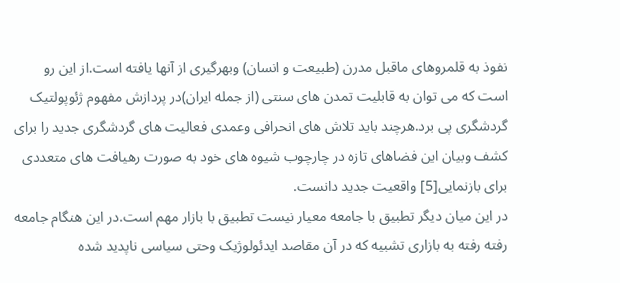نفوذ به قلمروهای ماقبل مدرن (طبيعت و انسان) وبهرگيری از آنها يافته است.از اين رو است که می توان به قابليت تمدن های سنتی (از جمله ايران)در پردازش مفهوم ژئوپولتيک گردشگری پی برد.هرچند بايد تلاش های انحرافی وعمدی فعاليت های گردشگری جديد را برای کشف وبيان اين فضاهای تازه در چارچوب شيوه های خود به صورت رهيافت های متعددی برای بازنمايی[5] واقعيت جديد دانست.
در اين ميان ديگر تطبيق با جامعه معيار نيست تطبيق با بازار مهم است.در اين هنگام جامعه رفته رفته به بازاری تشبيه که در آن مقاصد ايدئولوژيک وحتی سياسی ناپديد شده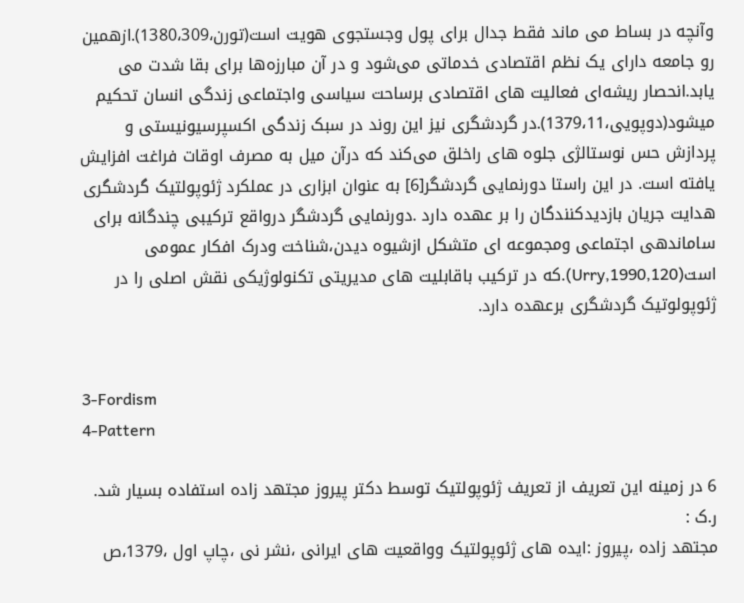وآنچه در بساط می ماند فقط جدال برای پول وجستجوی هويت است(تورن،1380،309).ازهمين رو جامعه دارای يک نظم اقتصادی خدماتی می‌‌‌شود و در آن مبارزه‌ها برای بقا شدت می يابد.انحصار ريشه‌‌‌‌ای فعاليت های اقتصادی برساحت سياسی واجتماعی زندگی انسان تحکيم میشود(دوپويی،1379،11).در گردشگری نيز اين روند در سبک زندگی اکسپرسيونيستی و پردازش حس نوستالژی جلوه های راخلق می‌‌‌‌‌‌‌‌‌‌‌‌‌‌‌‌‌‌‌‌‌‌کند که درآن ميل به مصرف اوقات فراغت افزايش يافته است. در اين راستا دورنمايی گردشگر[6] به عنوان ابزاری در عملکرد ژئوپولتيک گردشگری هدايت جريان بازديدکنندگان را بر عهده دارد .دورنمايی گردشگر درواقع ترکيبی چندگانه برای ساماندهی اجتماعی ومجموعه ای متشکل ازشيوه ديدن،شناخت ودرک افکار عمومی است(Urry,1990,120).که در ترکيب باقابليت های مديريتی تکنولوژيکی نقش اصلی را در ژئوپولوتيک گردشگری برعهده دارد.


3-Fordism
4-Pattern

6 در زمينه اين تعريف از تعريف ژئوپولتيک توسط دکتر پيروز مجتهد زاده استفاده بسيار شد. ر.ک :
مجتهد زاده ،پيروز :ايده های ژئوپولتيک وواقعيت های ايرانی ،نشر نی ،چاپ اول ،1379،ص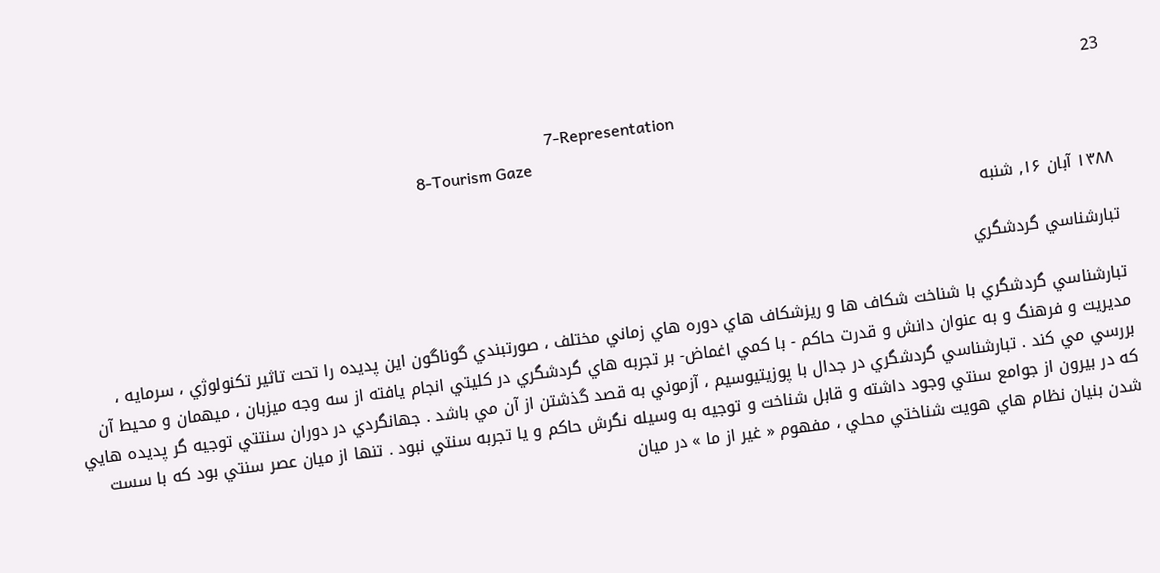23
                                                                                                                            7-Representation
                                                                                           8-Tourism Gaze

۱۳۸۸ آبان ۱۶, شنبه

تبارشناسي گردشگري

تبارشناسي گردشگري با شناخت شکاف ها و ريزشکاف هاي دوره هاي زماني مختلف ، صورتبندي گوناگون اين پديده را تحت تاثير تکنولوژي ، سرمايه ، مديريت و فرهنگ و به عنوان دانش و قدرت حاکم - با کمي اغماض- بر تجربه هاي گردشگري در کليتي انجام يافته از سه وجه ميزبان ، ميهمان و محيط آن بررسي مي کند . تبارشناسي گردشگري در جدال با پوزيتيوسيم ، آزموني به قصد گذشتن از آن مي باشد . جهانگردي در دوران سنتتي توجيه گر پديده هايي که در بيرون از جوامع سنتي وجود داشته و قابل شناخت و توجيه به وسيله نگرش حاکم و يا تجربه سنتي نبود . تنها از ميان عصر سنتي بود که با سست شدن بنيان نظام هاي هويت شناختي محلي ، مفهوم « غير از ما » در ميان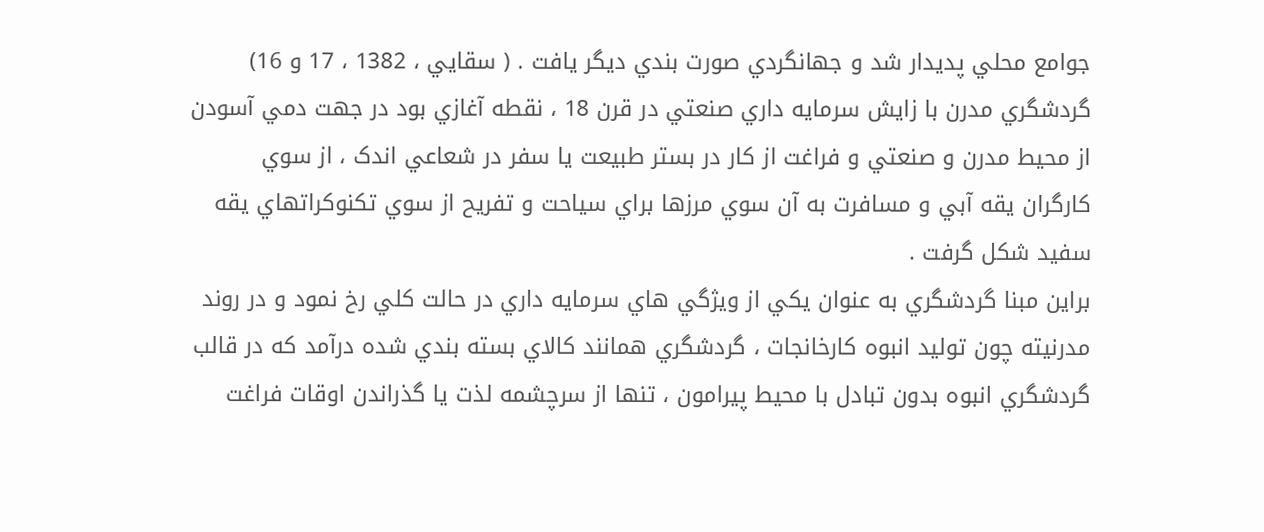جوامع محلي پديدار شد و جهانگردي صورت بندي ديگر يافت . ( سقايي ، 1382 ، 17 و 16) گردشگري مدرن با زايش سرمايه داري صنعتي در قرن 18 ، نقطه آغازي بود در جهت دمي آسودن از محيط مدرن و صنعتي و فراغت از کار در بستر طبيعت يا سفر در شعاعي اندک ، از سوي کارگران يقه آبي و مسافرت به آن سوي مرزها براي سياحت و تفريح از سوي تکنوکراتهاي يقه سفيد شکل گرفت .
براين مبنا گردشگري به عنوان يکي از ويژگي هاي سرمايه داري در حالت کلي رخ نمود و در روند مدرنيته چون توليد انبوه کارخانجات ، گردشگري همانند کالاي بسته بندي شده درآمد که در قالب گردشگري انبوه بدون تبادل با محيط پيرامون ، تنها از سرچشمه لذت يا گذراندن اوقات فراغت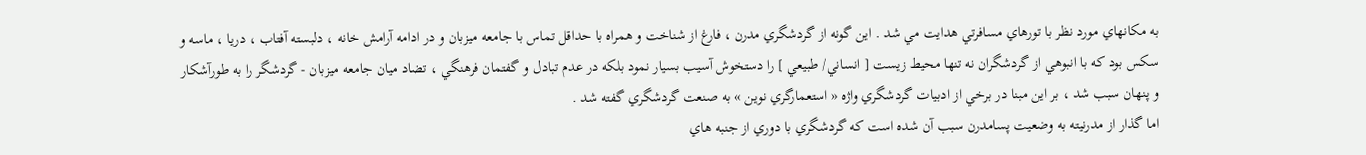به مکانهاي مورد نظر با تورهاي مسافرتي هدايت مي شد . اين گونه از گردشگري مدرن ، فارغ از شناخت و همراه با حداقل تماس با جامعه ميزبان و در ادامه آرامش خانه ، دلبسته آفتاب ، دريا ، ماسه و سکس بود که با انبوهي از گردشگران نه تنها محيط زيست [ انساني/ طبيعي ] را دستخوش آسيب بسيار نمود بلکه در عدم تبادل و گفتمان فرهنگي ، تضاد ميان جامعه ميزبان - گردشگر را به طورآشکار و پنهان سبب شد ، بر اين مبنا در برخي از ادبيات گردشگري واژه « استعمارگري نوين » به صنعت گردشگري گفته شد .
اما گذار از مدرنيته به وضعيت پسامدرن سبب آن شده است که گردشگري با دوري از جنبه هاي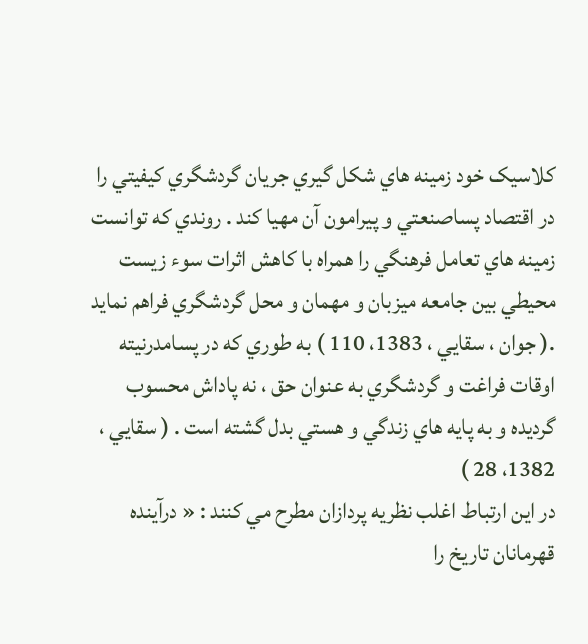کلاسيک خود زمينه هاي شکل گيري جريان گردشگري کيفيتي را در اقتصاد پساصنعتي و پيرامون آن مهيا کند . روندي که توانست زمينه هاي تعامل فرهنگي را همراه با کاهش اثرات سوء زيست محيطي بين جامعه ميزبان و مهمان و محل گردشگري فراهم نمايد .( جوان ، سقايي ، 1383، 110 ) به طوري که در پسامدرنيته اوقات فراغت و گردشگري به عنوان حق ، نه پاداش محسوب گرديده و به پايه هاي زندگي و هستي بدل گشته است . ( سقايي ، 1382، 28 )
در اين ارتباط اغلب نظريه پردازان مطرح مي کنند : « درآينده قهرمانان تاريخ را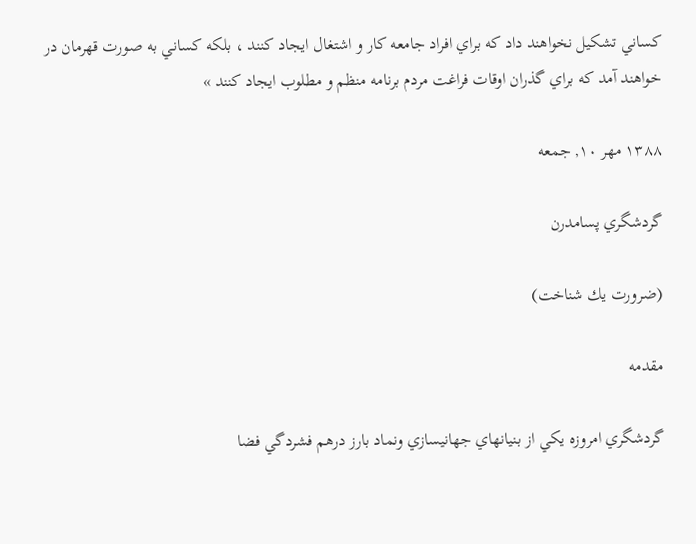کساني تشکيل نخواهند داد که براي افراد جامعه کار و اشتغال ايجاد کنند ، بلکه کساني به صورت قهرمان در خواهند آمد که براي گذران اوقات فراغت مردم برنامه منظم و مطلوب ايجاد کنند »

۱۳۸۸ مهر ۱۰, جمعه

گردشگري پسامدرن

(ضرورت يك شناخت)

مقدمه

گردشگري امروزه يكي از بنيانهاي جهانيسازي ونماد بارز درهم فشردگي فضا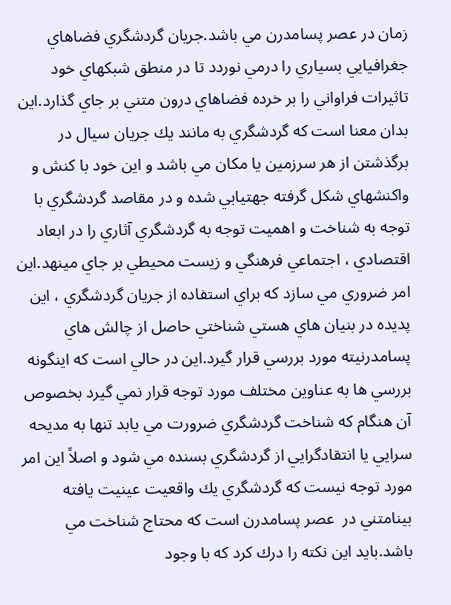زمان در عصر پسامدرن مي باشد.جريان گردشگري فضاهاي جغرافيايي بسياري را درمي نوردد تا در منطق شبكهاي خود تاثيرات فراواني را بر خرده فضاهاي درون متني بر جاي گذارد.اين بدان معنا است كه گردشگري به مانند يك جريان سيال در برگذشتن از هر سرزمين يا مكان مي باشد و اين خود با كنش و واكنشهاي شكل گرفته جهتيابي شده و در مقاصد گردشگري با توجه به شناخت و اهميت توجه به گردشگري آثاري را در ابعاد اقتصادي ، اجتماعي فرهنگي و زيست محيطي بر جاي مينهد.اين امر ضروري مي سازد كه براي استفاده از جريان گردشگري ، اين پديده در بنيان هاي هستي شناختي حاصل از چالش هاي پسامدرنيته مورد بررسي قرار گيرد.اين در حالي است كه اينگونه بررسي ها به عناوين مختلف مورد توجه قرار نمي گيرد بخصوص آن هنگام كه شناخت گردشگري ضرورت مي يابد تنها به مديحه سرايي يا انتقادگرايي از گردشگري بسنده مي شود و اصلاً اين امر مورد توجه نيست كه گردشگري يك واقعيت عينيت يافته بينامتني در  عصر پسامدرن است كه محتاج شناخت مي باشد.بايد اين نكته را درك كرد كه با وجود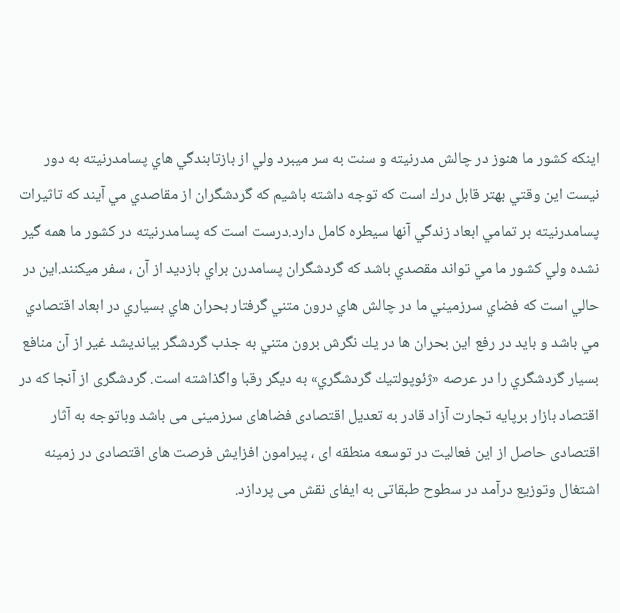اينكه كشور ما هنوز در چالش مدرنيته و سنت به سر ميبرد ولي از بازتابندگي هاي پسامدرنيته به دور نيست اين وقتي بهتر قابل درك است كه توجه داشته باشيم كه گردشگران از مقاصدي مي آيند كه تاثيرات پسامدرنيته بر تمامي ابعاد زندگي آنها سيطره كامل دارد.درست است كه پسامدرنيته در كشور ما همه گير نشده ولي كشور ما مي تواند مقصدي باشد كه گردشگران پسامدرن براي بازديد از آن ، سفر ميكنند.اين در حالي است كه فضاي سرزميني ما در چالش هاي درون متني گرفتار بحران هاي بسياري در ابعاد اقتصادي مي باشد و بايد در رفع اين بحران ها در يك نگرش برون متني به جذب گردشگر بيانديشد غير از آن منافع بسيار گردشگري را در عرصه «ژئوپولتيك گردشگري» به ديگر رقبا واگذاشته است. گردشگری از آنجا که در اقتصاد بازار برپايه تجارت آزاد قادر به تعديل اقتصادی فضاهای سرزمينی می باشد وباتوجه به آثار اقتصادی حاصل از اين فعاليت در توسعه منطقه ای ، پيرامون افزايش فرصت های اقتصادی در زمينه اشتغال وتوزيع درآمد در سطوح طبقاتی به ايفای نقش می پردازد.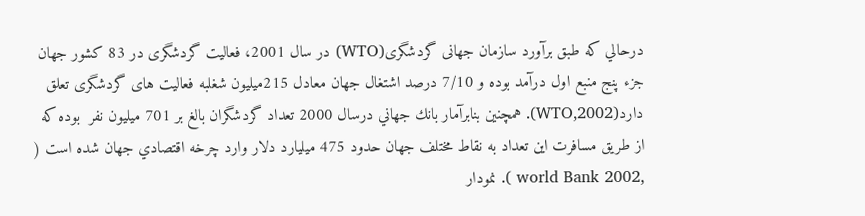درحالي كه طبق برآورد سازمان جهانی گردشگری(WTO) در سال 2001، فعاليت گردشگری در 83 کشور جهان جزء پنج منبع اول درآمد بوده و 7/10 درصد اشتغال جهان معادل 215ميليون شغلبه فعاليت های گردشگری تعلق دارد(WTO,2002). همچنين بنابرآمار بانك جهاني درسال 2000 تعداد گردشگران بالغ بر 701 ميليون نفر  بوده كه از طريق مسافرت اين تعداد به نقاط مختلف جهان حدود 475 ميليارد دلار وارد چرخه اقتصادي جهان شده است ( ,2002 world Bank ). نمودار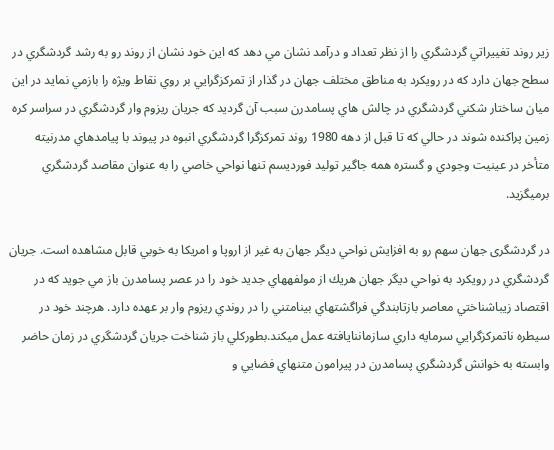زير روند تغييراتي گردشگري را از نظر تعداد و درآمد نشان مي دهد كه اين خود نشان از روند رو به رشد گردشگري در سطح جهان دارد كه در رويكرد به مناطق مختلف جهان در گذار از تمركزگرايي بر روي نقاط ويژه را بازمي نمايد در اين ميان ساختار شكني گردشگري در چالش هاي پسامدرن سبب آن گرديد كه جريان ريزوم وار گردشگري در سراسر كره زمين پراكنده شوند در حالي كه تا قبل از دهه 1980 روند تمركزگرا گردشگري انبوه در پيوند با پيامدهاي مدرنيته متأخر در عينيت وجودي و گستره همه جاگير توليد فورديسم تنها نواحي خاصي را به عنوان مقاصد گردشگري برميگزيد.

در گردشگری جهان سهم رو به افزايش نواحي ديگر جهان به غير از اروپا و امريكا به خوبي قابل مشاهده است. جريان گردشگري در رويكرد به نواحي ديگر جهان هريك از مولفههاي جديد خود را در عصر پسامدرن باز مي جويد كه در اقتصاد زيباشناختي معاصر بازتابندگي فراگشتهاي بينامتني را در روندي ريزوم وار بر عهده دارد. هرچند خود در سيطره ناتمركزگرايي سرمايه داري سازماننايافته عمل ميكند.بطوركلي باز شناخت جريان گردشگري در زمان حاضر وابسته به خوانش گردشگري پسامدرن در پيرامون متنهاي فضايي و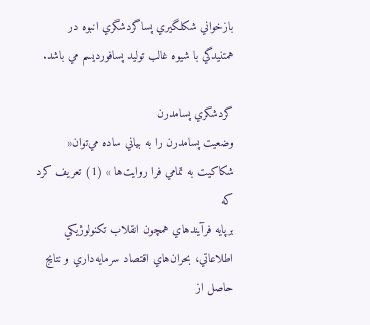بازخواني شكلگيري پساگردشگري انبوه در همتنيدگي با شيوه غالب توليد پسافورديسم مي باشد.

گردشگري پسامدرن
وضعيت پسامدرن را به بياني ساده مي‌توان« شكاكيت به تمامي فرا روايت‌ها » (1) تعريف كرد كه
برپايه فرآيندهاي همچون انقلاب تكنولوژيكي اطلاعاتي، بحران‌هاي اقتصاد سرمايه‌داري و نتايج حاصل از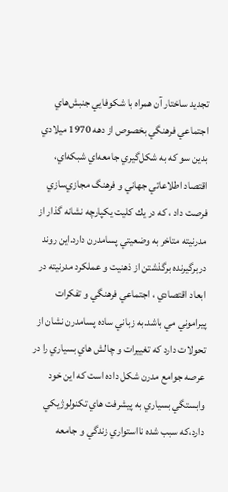تجديد ساختار آن همراه با شكوفايي جنبش‌هاي اجتماعي فرهنگي بخصوص از دهه 1970 ميلادي بدين سو كه به شكل‌گيري جامعه‌اي شبكه‌اي، اقتصاد اطلاعاتي جهاني و فرهنگ مجازي‌سازي فرصت داد ، كه در يك كليت يكپارچه نشانه گذار از مدرنيته متاخر به وضعيتي پسامدرن دارد.اين روند دربرگيرنده برگذشتن از ذهنيت و عملكرد مدرنيته در ابعاد اقتصادي ، اجتماعي فرهنگي و تفكرات پيراموني مي باشد.به زباني ساده پسامدرن نشان از تحولات دارد كه تغييرات و چالش هاي بسياري را در عرصه جوامع مدرن شكل داده است كه اين خود وابستگي بسياري به پيشرفت هاي تكنولوژيكي دارد،كه سبب شده نااستواري زندگي و جامعه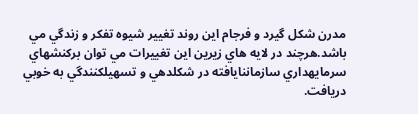مدرن شكل گيرد و فرجام اين روند تغيير شيوه تفكر و زندگي مي باشد.هرچند در لايه هاي زيرين اين تغييرات مي توان بركنشهاي سرمايهداري سازماننايافته در شكلدهي و تسهيلكنندگي به خوبي دريافت.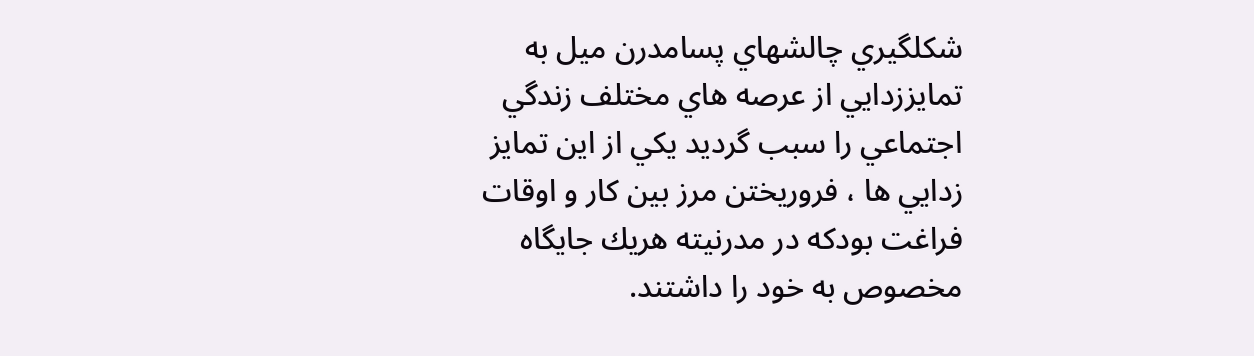شكلگيري چالشهاي پسامدرن ميل به تمايززدايي از عرصه هاي مختلف زندگي اجتماعي را سبب گرديد يكي از اين تمايز زدايي ها ، فروريختن مرز بين كار و اوقات فراغت بودكه در مدرنيته هريك جايگاه مخصوص به خود را داشتند.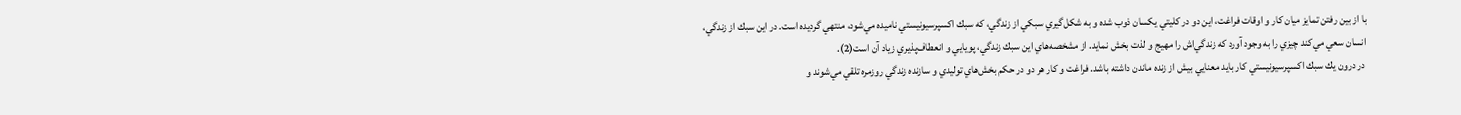با از بين رفتن تمايز ميان كار و اوقات فراغت، اين دو در كليتي يكسان ذوب شده و به شكل‌گيري سبكي از زندگي، كه سبك اكسپرسيونيستي ناميده مي‌شود، منتهي گرديده است. در اين سبك از زندگي، انسان سعي مي‌كند چيزي را به وجود آورد كه زندگي‌اش را مهيج و لذت بخش نمايد. از مشخصه‌هاي اين سبك زندگي، پويايي و انعطاف‌پذيري زياد آن است(2).
 در درون يك سبك اكسپرسيونيستي كار بايد معنايي بيش از زنده ماندن داشته باشد. فراغت و كار هر دو در حكم بخش‌هاي توليدي و سازنده زندگي روزمره تلقي مي‌شوند و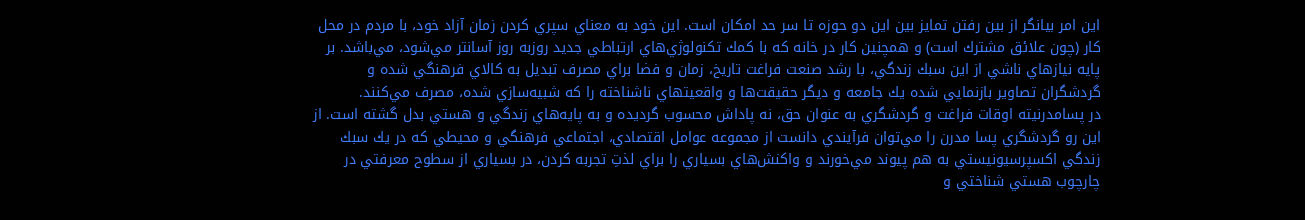اين امر بيانگر از بين رفتن تمايز بين اين دو حوزه تا سر حد امكان است. اين خود به معناي سپري كردن زمان آزاد خود، با مردم در محل كار (چون علائق مشترك است) و همچنين كار در خانه كه با كمك تكنولوژي‌هاي ارتباطي جديد روزبه روز آسانتر مي‌شود، مي‌باشد. بر پايه نيازهاي ناشي از اين سبك زندگي، با رشد صنعت فراغت تاريخ، زمان و فضا براي مصرف تبديل به كالاي فرهنگي شده و گردشگران تصاوير بازنمايي شده يك جامعه و ديگر حقيقت‌ها و واقعيتهاي ناشناخته را كه شبيه‌سازي شده، مصرف مي‌كنند.
در پسامدرنيته اوقات فراغت و گردشگري به عنوان حق، نه پاداش محسوب گرديده و به پايه‌هاي زندگي و هستي بدل گشته است. از اين رو گردشگري پسا مدرن را مي‌توان فرآيندي دانست از مجموعه عوامل اقتصادي، اجتماعي فرهنگي و محيطي كه در يك سبك زندگي اكسپرسيونيستي به هم پيوند مي‌خورند و واكنش‌هاي بسياري را براي لذتِ تجربه كردن، در بسياري از سطوح معرفتي در چارچوب هستي شناختي و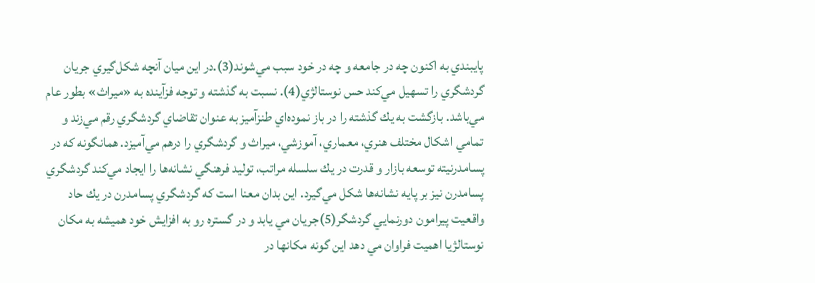پايبندي به اكنون چه در جامعه و چه در خود سبب مي‌شوند(3).در اين ميان آنچه شكل‌گيري جريان گردشگري را تسهيل مي‌كند حس نوستالژي(4). نسبت به گذشته و توجه فزآينده به «ميراث» بطور عام مي‌باشد. بازگشت به يك گذشته را در باز نموده‌اي طنزآميز به عنوان تقاضاي گردشگري رقم مي‌زند و تمامي اشكال مختلف هنري، معماري، آموزشي، ميراث و گردشگري را درهم مي‌آميزد. همانگونه كه در پسامدرنيته توسعه بازار و قدرت در يك سلسله مراتب، توليد فرهنگي نشانه‌ها را ايجاد مي‌كند گردشگري پسامدرن نيز بر پايه نشانه‌ها شكل مي‌گيرد. اين بدان معنا است كه گردشگري پسامدرن در يك حاد واقعيت پيرامون دورنمايي گردشگر(5)جريان مي يابد و در گستره رو به افزايش خود هميشه به مكان نوستالژيا اهميت فراوان مي دهد اين گونه مكانها در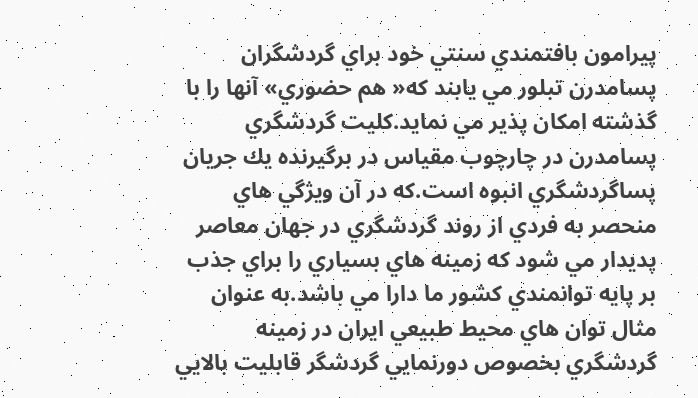پيرامون بافتمندي سنتي خود براي گردشگران پسامدرن تبلور مي يابند كه« هم حضوري» آنها را با گذشته امكان پذير مي نمايد.كليت گردشگري پسامدرن در چارچوب مقياس در برگيرنده يك جريان پساگردشگري انبوه است.كه در آن ويژگي هاي منحصر به فردي از روند گردشگري در جهان معاصر پديدار مي شود كه زمينه هاي بسياري را براي جذب بر پايه توانمندي كشور ما دارا مي باشد.به عنوان مثال توان هاي محيط طبيعي ايران در زمينه گردشگري بخصوص دورنمايي گردشگر قابليت بالايي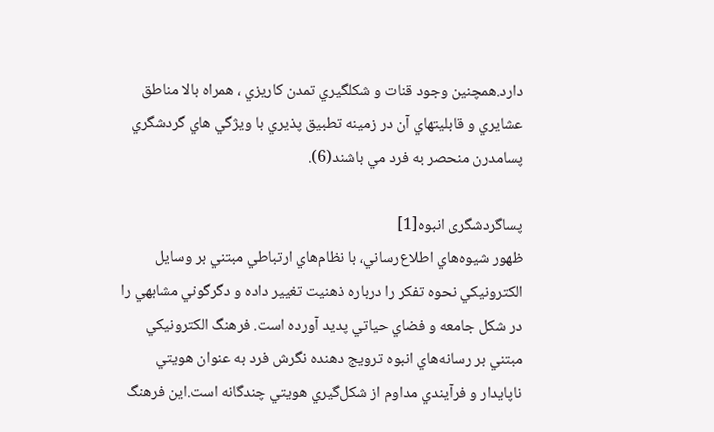دارد.همچنين وجود قنات و شكلگيري تمدن كاريزي ، همراه بالا مناطق عشايري و قابليتهاي آن در زمينه تطبيق پذيري با ويژگي هاي گردشگري پسامدرن منحصر به فرد مي باشند(6).

پساگردشگری انبوه[1]
ظهور شيوه‌هاي اطلاع‌رساني، با نظام‌هاي ارتباطي مبتني بر وسايل الكترونيكي نحوه تفكر را درباره ذهنيت تغيير داده و دگرگوني مشابهي را در شكل جامعه و فضاي حياتي پديد آورده است. فرهنگ الكترونيكي مبتني بر رسانه‌هاي انبوه ترويج دهنده نگرش فرد به عنوان هويتي ناپايدار و فرآيندي مداوم از شكل‌گيري هويتي چندگانه است.اين فرهنگ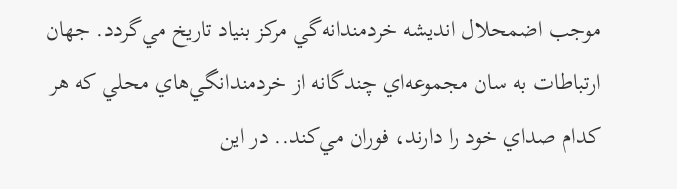موجب اضمحلال انديشه خردمندانه‌گي‌ مركز بنياد تاريخ مي‌گردد. جهان ارتباطات به سان مجموعه‌اي چندگانه از خردمندانگي‌هاي محلي كه هر كدام صداي خود را دارند، فوران مي‌كند.. در اين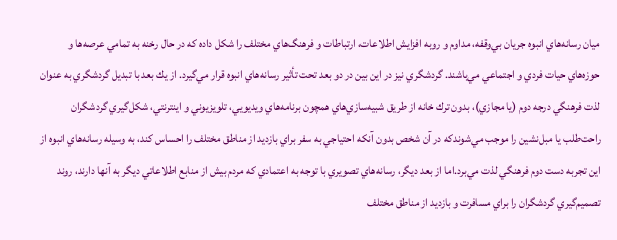ميان رسانه‌هاي انبوه جريان بي‌وقفه، مداوم و روبه افزايش اطلاعات، ارتباطات و فرهنگ‌هاي مختلف را شكل داده كه در حال رخنه به تمامي عرصه‌ها و حوزه‌هاي حيات فردي و اجتماعي مي‌باشند. گردشگري نيز در اين بين در دو بعد تحت تأثير رسانه‌هاي انبوه قرار مي‌گيرد. از يك بعد با تبديل گردشگري به عنوان لذت فرهنگي درجه دوم (يا مجازي)، بدون ترك خانه از طريق شبيه‌سازي‌هاي همچون برنامه‌هاي ويديويي، تلويزيوني و اينترنتي، شكل‌گيري گردشگران راحت‌طلب يا مبل‌نشين را موجب مي‌شوندكه در آن شخص بدون آنكه احتياجي به سفر براي بازديد از مناطق مختلف را احساس كند، به وسيله رسانه‌هاي انبوه از اين تجربه دست دوم فرهنگي لذت مي‌برد.اما از بعد ديگر، رسانه‌هاي تصويري با توجه به اعتمادي كه مردم بيش از منابع اطلاعاتي ديگر به آنها دارند، روند تصميم‌گيري گردشگران را براي مسافرت و بازديد از مناطق مختلف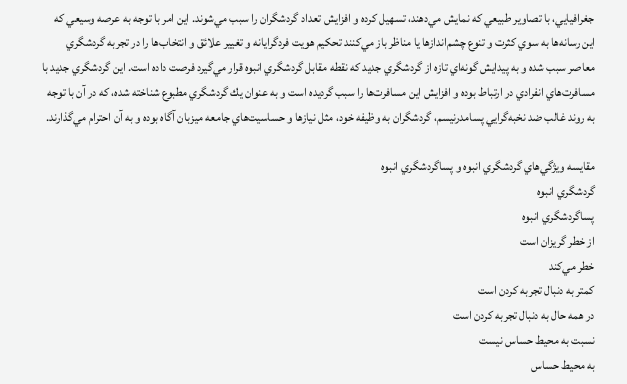جغرافيايي، با تصاوير طبيعي كه نمايش مي‌دهند، تسهيل كرده و افزايش تعداد گردشگران را سبب مي‌شوند. اين امر با توجه به عرصه وسيعي كه اين رسانه‌ها به سوي كثرت و تنوع چشم‌اندازها يا مناظر باز مي‌كنند تحكيم هويت فردگرايانه و تغيير علائق و انتخاب‌ها را در تجربه گردشگري معاصر سبب شده و به پيدايش گونه‌اي تازه از گردشگري جديد كه نقطه مقابل گردشگري انبوه قرار مي‌گيرد فرصت داده است. اين گردشگري جديد با مسافرت‌هاي انفرادي در ارتباط بوده و افزايش اين مسافرت‌ها را سبب گرديده است و به عنوان يك گردشگري مطبوع شناخته شده، كه در آن با توجه به روند غالب ضد نخبه‌گرايي پسامدرنيسم، گردشگران به وظيفه خود، مثل نيازها و حساسيت‌هاي جامعه ميزبان آگاه بوده و به آن احترام مي‌گذارند.

مقايسه ويژگي‌هاي گردشگري انبوه و پساگردشگري انبوه
گردشگري انبوه
پساگردشگري انبوه
از خطر گريزان است
خطر مي‌كند
كمتر به دنبال تجربه كردن است
در همه حال به دنبال تجربه كردن است
نسبت به محيط حساس نيست
به محيط حساس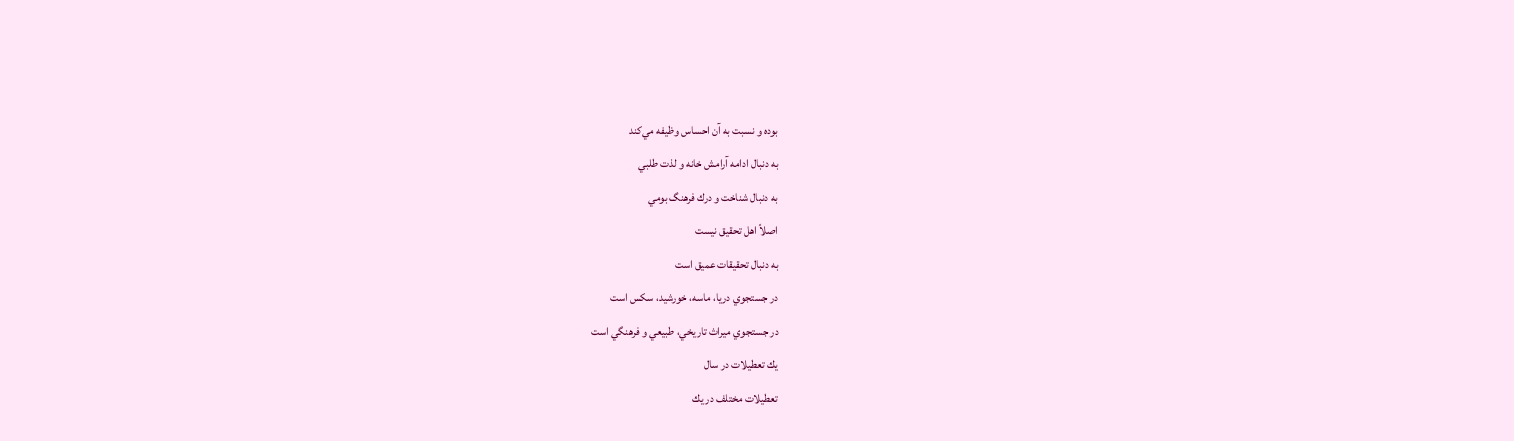بوده و نسبت به آن احساس وظيفه مي‌كند
به دنبال ادامه آرامش خانه و لذت طلبي
به دنبال شناخت و درك فرهنگ بومي
اصلاً اهل تحقيق نيست
به دنبال تحقيقات عميق است
در جستجوي دريا، ماسه، خورشيد، سكس است
در جستجوي ميراث تاريخي، طبيعي و فرهنگي است
يك تعطيلات در سال
تعطيلات مختلف در يك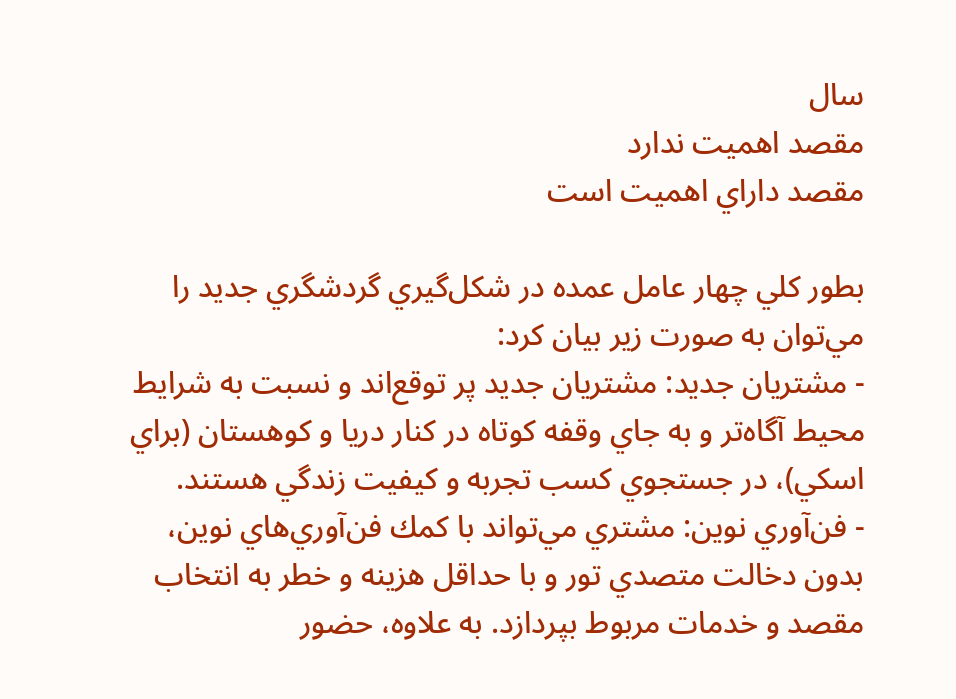سال
مقصد اهميت ندارد
مقصد داراي اهميت است

بطور كلي چهار عامل عمده در شكل‌گيري گردشگري جديد را مي‌توان به صورت زير بيان كرد:
- مشتريان جديد: مشتريان جديد پر توقع‌اند و نسبت به شرايط محيط آگاه‌تر و به جاي وقفه كوتاه در كنار دريا و كوهستان (براي اسكي)، در جستجوي كسب تجربه و كيفيت زندگي هستند.
- فن‌آوري نوين: مشتري مي‌تواند با كمك فن‌آوري‌هاي نوين، بدون دخالت متصدي‌ تور و با حداقل هزينه و خطر به انتخاب مقصد و خدمات مربوط بپردازد. به علاوه، حضور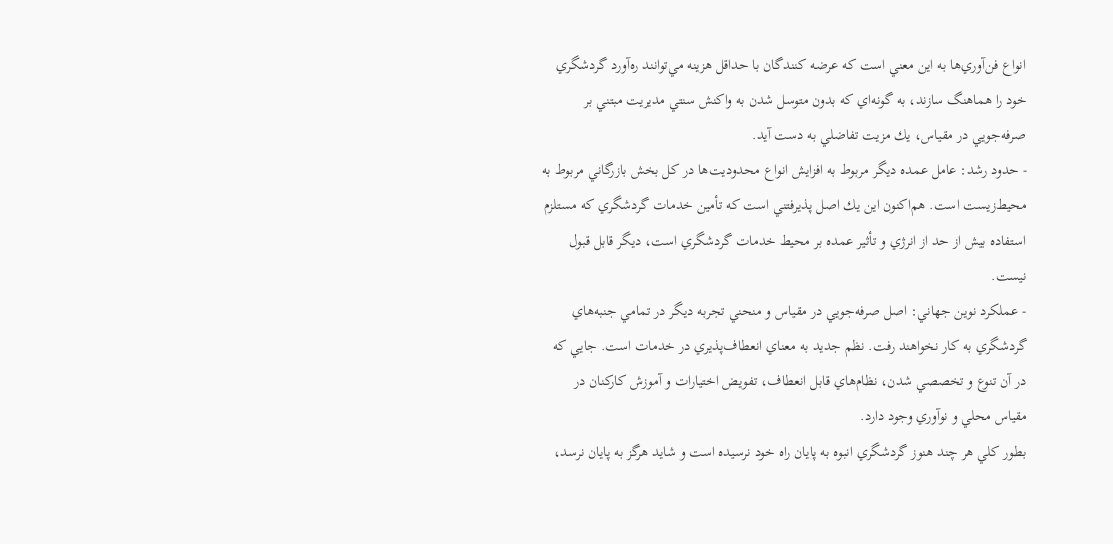انواع فن‌آوري‌ها به اين معني است كه عرضه كنندگان با حداقل هزينه مي‌توانند ره‌آورد گردشگري خود را هماهنگ سازند، به گونه‌اي كه بدون متوسل شدن به واكنش سنتي مديريت مبتني بر صرفه‌جويي در مقياس، يك مزيت تفاضلي به دست آيد.
- حدود رشد: عامل عمده ديگر مربوط به افزايش انواع محدوديت‌ها در كل بخش بازرگاني مربوط به محيط‌زيست است. هم‌اكنون اين يك اصل پذيرفتني است كه تأمين خدمات گردشگري كه مستلزم استفاده بيش از حد از انرژي و تأثير عمده بر محيط خدمات گردشگري است، ديگر قابل قبول نيست.
- عملكرد نوين جهاني: اصل صرفه‌جويي در مقياس و منحني تجربه ديگر در تمامي جنبه‌هاي گردشگري به كار نخواهند رفت. نظم جديد به معناي انعطاف‌پذيري در خدمات است. جايي كه در آن تنوع و تخصصي شدن، نظام‌هاي قابل انعطاف، تفويض اختيارات و آموزش كاركنان در مقياس محلي و نوآوري وجود دارد.
بطور كلي هر چند هنوز گردشگري انبوه به پايان راه خود نرسيده است و شايد هرگز به پايان نرسد،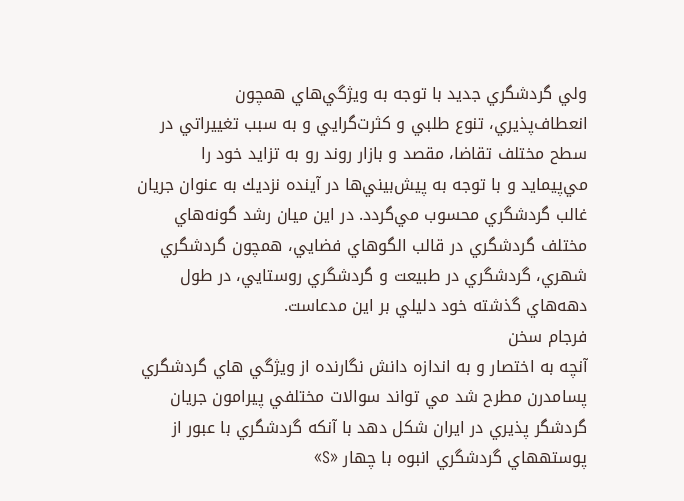ولي گردشگري جديد با توجه به ويژگي‌هاي همچون انعطاف‌پذيري، تنوع طلبي و كثرت‌گرايي و به سبب تغييراتي در سطح مختلف تقاضا، مقصد و بازار روند رو به تزايد خود را مي‌پيمايد و با توجه به پيش‌بيني‌ها در آينده نزديك به عنوان جريان غالب گردشگري محسوب مي‌گردد. در اين ميان رشد گونه‌هاي مختلف گردشگري در قالب الگوهاي فضايي، همچون گردشگري شهري، گردشگري در طبيعت و گردشگري روستايي، در طول دهه‌هاي گذشته خود دليلي بر اين مدعاست.
فرجام سخن
آنچه به اختصار و به اندازه دانش نگارنده از ويژگي هاي گردشگري پسامدرن مطرح شد مي تواند سوالات مختلفي پيرامون جريان گردشگر پذيري در ايران شكل دهد با آنكه گردشگري با عبور از پوستههاي گردشگري انبوه با چهار «S»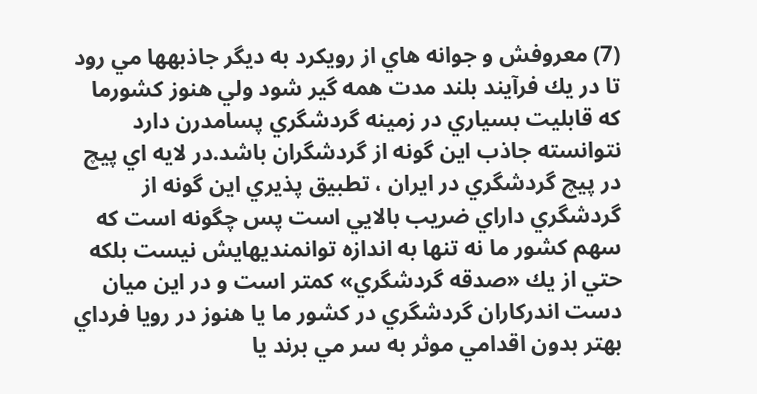(7) معروفش و جوانه هاي از رويكرد به ديگر جاذبهها مي رود تا در يك فرآيند بلند مدت همه گير شود ولي هنوز كشورما كه قابليت بسياري در زمينه گردشگري پسامدرن دارد نتوانسته جاذب اين گونه از گردشگران باشد.در لايه اي پيچ در پيچ گردشگري در ايران ، تطبيق پذيري اين گونه از گردشگري داراي ضريب بالايي است پس چگونه است كه سهم كشور ما نه تنها به اندازه توانمنديهايش نيست بلكه حتي از يك «صدقه گردشگري» كمتر است و در اين ميان دست اندركاران گردشگري در كشور ما يا هنوز در رويا فرداي بهتر بدون اقدامي موثر به سر مي برند يا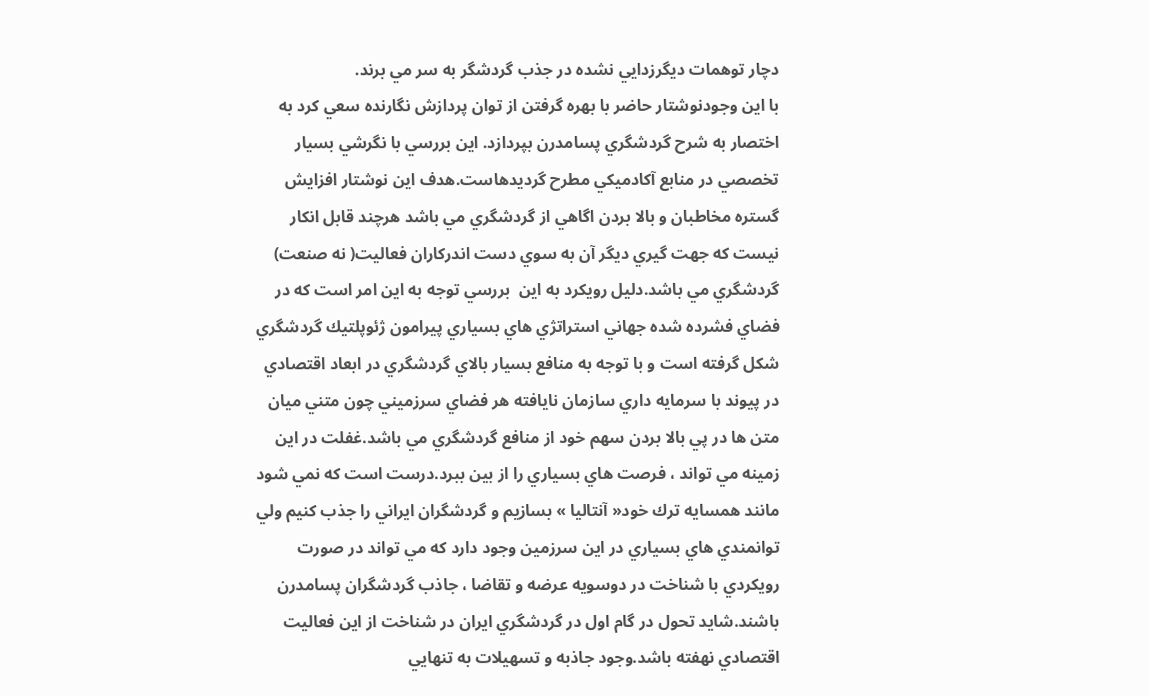دچار توهمات ديگرزدايي نشده در جذب گردشگر به سر مي برند.
با اين وجودنوشتار حاضر با بهره گرفتن از توان پردازش نگارنده سعي كرد به اختصار به شرح گردشگري پسامدرن بپردازد. اين بررسي با نگرشي بسيار تخصصي در منابع آكادميكي مطرح گرديدهاست.هدف اين نوشتار افزايش گستره مخاطبان و بالا بردن اگاهي از گردشگري مي باشد هرچند قابل انكار نيست كه جهت گيري ديگر آن به سوي دست اندركاران فعاليت( نه صنعت) گردشگري مي باشد.دليل رويكرد به اين  بررسي توجه به اين امر است كه در فضاي فشرده شده جهاني استراتژي هاي بسياري پيرامون ژئوپلتيك گردشگري شكل گرفته است و با توجه به منافع بسيار بالاي گردشگري در ابعاد اقتصادي در پيوند با سرمايه داري سازمان نايافته هر فضاي سرزميني چون متني ميان متن ها در پي بالا بردن سهم خود از منافع گردشگري مي باشد.غفلت در اين زمينه مي تواند ، فرصت هاي بسياري را از بين ببرد.درست است كه نمي شود مانند همسايه ترك خود« آنتاليا » بسازيم و گردشگران ايراني را جذب كنيم ولي توانمندي هاي بسياري در اين سرزمين وجود دارد كه مي تواند در صورت رويكردي با شناخت در دوسويه عرضه و تقاضا ، جاذب گردشگران پسامدرن باشند.شايد تحول در گام اول در گردشگري ايران در شناخت از اين فعاليت اقتصادي نهفته باشد.وجود جاذبه و تسهيلات به تنهايي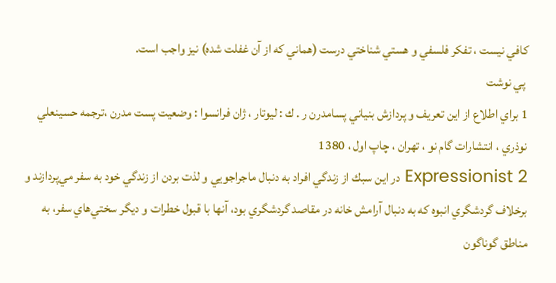كافي نيست ، تفكر فلسفي و هستي شناختي درست (هماني كه از آن غفلت شده) نيز واجب است.
 پي نوشت
1 براي اطلاع از اين تعريف و پردازش بنياني پسامدرن ر . ك : ليوتار ، ژان فرانسوا : وضعيت پست مدرن ،ترجمه حسينعلي نوذري ، انتشارات گام نو ، تهران ، چاپ اول ، 1380
2 Expressionist در اين سبك از زندگي افراد به دنبال ماجراجويي و لذت بردن از زندگي خود به سفر مي‌پردازند و برخلاف گردشگري انبوه كه به دنبال آرامش خانه در مقاصد گردشگري بود، آنها با قبول خطرات و ديگر سختي‌هاي سفر، به مناطق گوناگون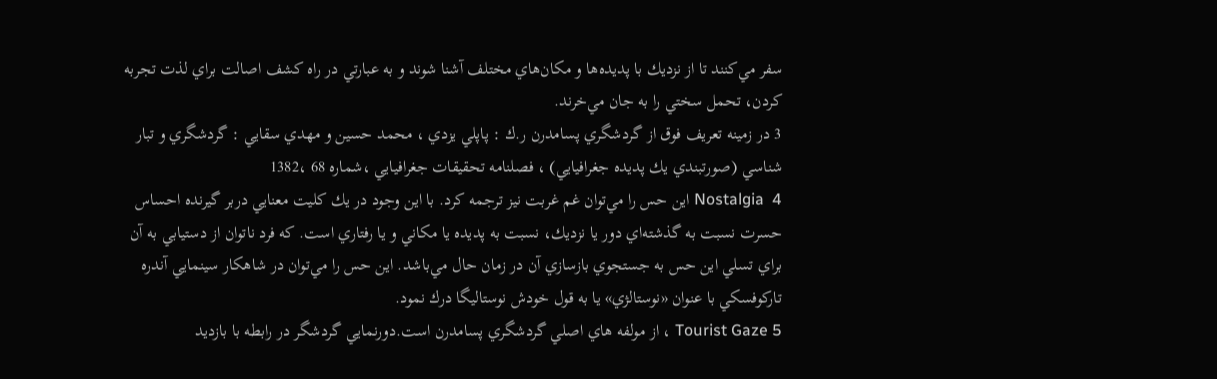سفر مي‌كنند تا از نزديك با پديده‌ها و مكان‌هاي مختلف آشنا شوند و به عبارتي در راه كشف اصالت براي لذت تجربه كردن، تحمل سختي را به جان مي‌خرند.
3 در زمينه تعريف فوق از گردشگري پسامدرن ر.ك : پاپلي يزدي ، محمد حسين و مهدي سقايي : گردشگري و تبار شناسي (صورتبندي يك پديده جغرافيايي) ، فصلنامه تحقيقات جغرافيايي ،شماره 68 ،1382
4  Nostalgia اين حس را مي‌توان غم غربت نيز ترجمه كرد. با اين وجود در يك كليت معنايي دربر گيرنده احساس حسرت نسبت به گذشته‌اي دور يا نزديك، نسبت به پديده يا مكاني و يا رفتاري است. كه فرد ناتوان از دستيابي به آن براي تسلي اين حس به جستجوي بازسازي آن در زمان حال مي‌باشد. اين حس را مي‌توان در شاهكار سينمايي آندره تاركوفسكي با عنوان «نوستالژي» يا به قول خودش نوستاليگا درك نمود.
5 Tourist Gaze ، از مولفه هاي اصلي گردشگري پسامدرن است.دورنمايي گردشگر در رابطه با بازديد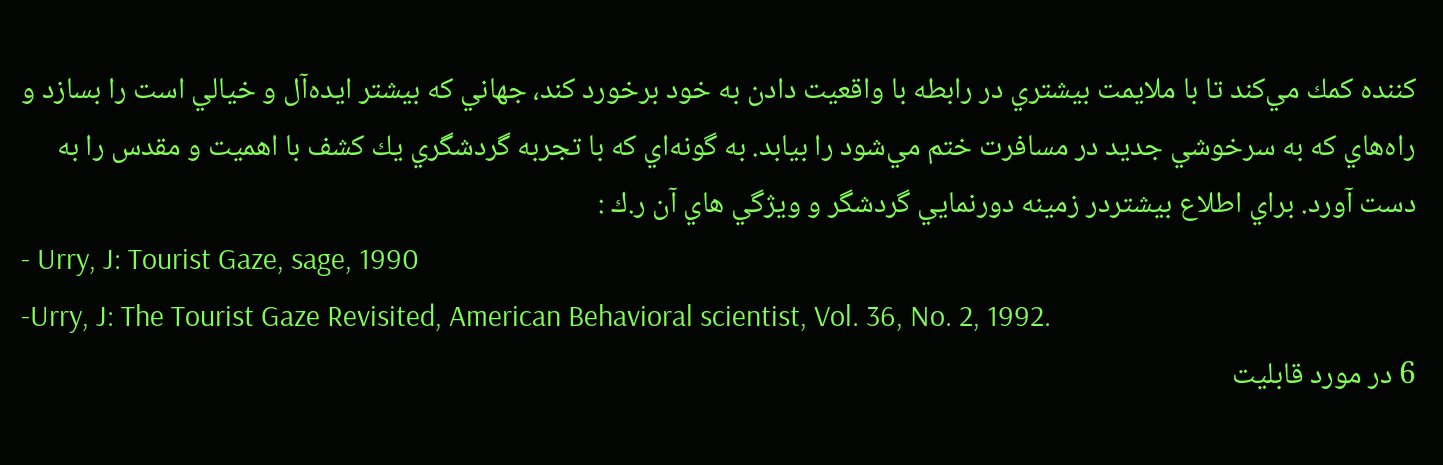كننده كمك مي‌كند تا با ملايمت بيشتري در رابطه با واقعيت دادن به خود برخورد كند، جهاني كه بيشتر ايده‌آل و خيالي است را بسازد و راه‌هاي كه به سرخوشي جديد در مسافرت ختم مي‌شود را بيابد. به گونه‌اي كه با تجربه گردشگري يك كشف با اهميت و مقدس را به دست آورد. براي اطلاع بيشتردر زمينه دورنمايي گردشگر و ويژگي هاي آن ر.ك :
- Urry, J: Tourist Gaze, sage, 1990
-Urry, J: The Tourist Gaze Revisited, American Behavioral scientist, Vol. 36, No. 2, 1992.
6 در مورد قابليت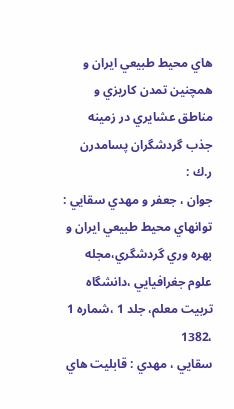هاي محيط طبيعي ايران و همچنين تمدن كاريزي و مناطق عشايري در زمينه جذب گردشگران پسامدرن ر.ك :
جوان ، جعفر و مهدي سقايي : توانهاي محيط طبيعي ايران و بهره وري گردشگري،مجله علوم جغرافيايي ،دانشگاه تربيت معلم، جلد 1 ،شماره 1 ،1382
سقايي ، مهدي : قابليت هاي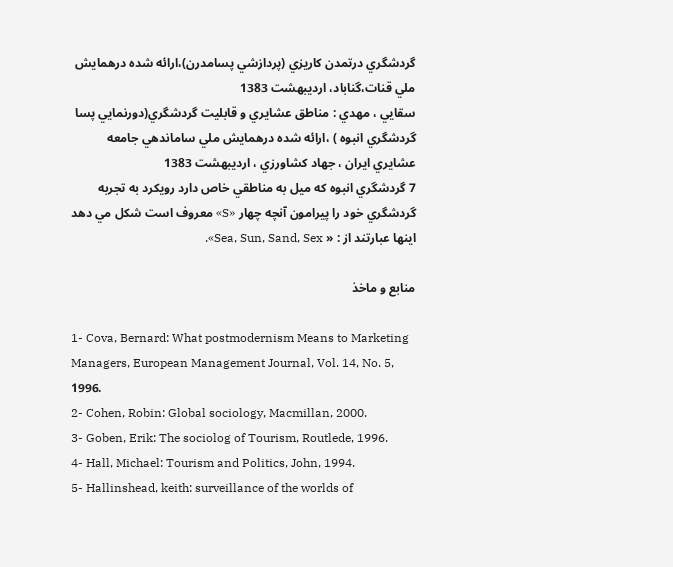گردشگري درتمدن كاريزي (پردازشي پسامدرن)،ارائه شده درهمايش ملي قنات،گناباد، ارديبهشت 1383
سقايي ، مهدي : مناطق عشايري و قابليت گردشگري(دورنمايي پسا گردشگري انبوه ) ،ارائه شده درهمايش ملي ساماندهي جامعه عشايري ايران ، جهاد كشاورزي ، ارديبهشت 1383
7 گردشگري انبوه كه ميل به مناطقي خاص دارد رويكرد به تجربه گردشگري خود را پيرامون آنچه چهار «S» معروف است شكل مي دهد اينها عبارتند از : « Sea, Sun, Sand, Sex».

منابع و ماخذ

1- Cova, Bernard: What postmodernism Means to Marketing Managers, European Management Journal, Vol. 14, No. 5, 1996.
2- Cohen, Robin: Global sociology, Macmillan, 2000.
3- Goben, Erik: The sociolog of Tourism, Routlede, 1996.
4- Hall, Michael: Tourism and Politics, John, 1994.
5- Hallinshead, keith: surveillance of the worlds of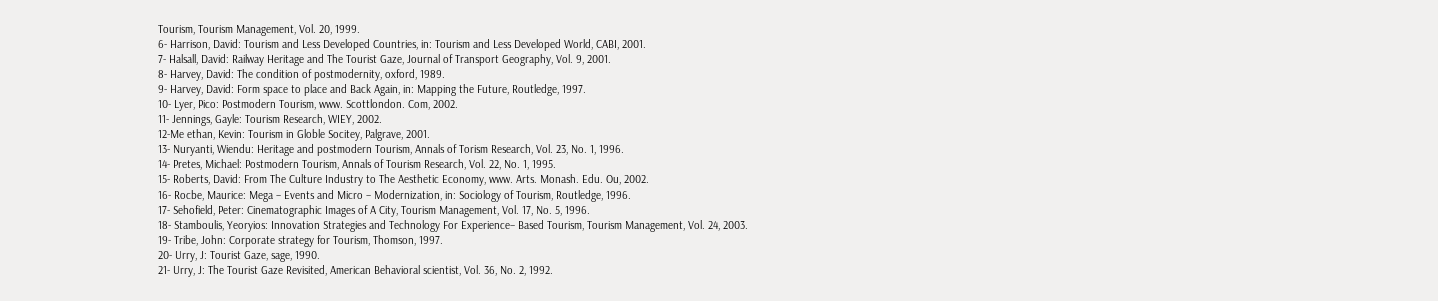Tourism, Tourism Management, Vol. 20, 1999.
6- Harrison, David: Tourism and Less Developed Countries, in: Tourism and Less Developed World, CABI, 2001.
7- Halsall, David: Railway Heritage and The Tourist Gaze, Journal of Transport Geography, Vol. 9, 2001.
8- Harvey, David: The condition of postmodernity, oxford, 1989.
9- Harvey, David: Form space to place and Back Again, in: Mapping the Future, Routledge, 1997.
10- Lyer, Pico: Postmodern Tourism, www. Scottlondon. Com, 2002.
11- Jennings, Gayle: Tourism Research, WIEY, 2002.
12-Me ethan, Kevin: Tourism in Globle Socitey, Palgrave, 2001.
13- Nuryanti, Wiendu: Heritage and postmodern Tourism, Annals of Torism Research, Vol. 23, No. 1, 1996.
14- Pretes, Michael: Postmodern Tourism, Annals of Tourism Research, Vol. 22, No. 1, 1995.
15- Roberts, David: From The Culture Industry to The Aesthetic Economy, www. Arts. Monash. Edu. Ou, 2002.
16- Rocbe, Maurice: Mega – Events and Micro – Modernization, in: Sociology of Tourism, Routledge, 1996.
17- Sehofield, Peter: Cinematographic Images of A City, Tourism Management, Vol. 17, No. 5, 1996.
18- Stamboulis, Yeoryios: Innovation Strategies and Technology For Experience– Based Tourism, Tourism Management, Vol. 24, 2003.
19- Tribe, John: Corporate strategy for Tourism, Thomson, 1997.
20- Urry, J: Tourist Gaze, sage, 1990.
21- Urry, J: The Tourist Gaze Revisited, American Behavioral scientist, Vol. 36, No. 2, 1992.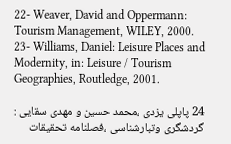22- Weaver, David and Oppermann: Tourism Management, WILEY, 2000.
23- Williams, Daniel: Leisure Places and Modernity, in: Leisure / Tourism Geographies, Routledge, 2001.

24 پاپلی يزدی ،محمد حسين و مهدی سقايی : گردشگری وتبارشناسی ،فصلنامه تحقيقات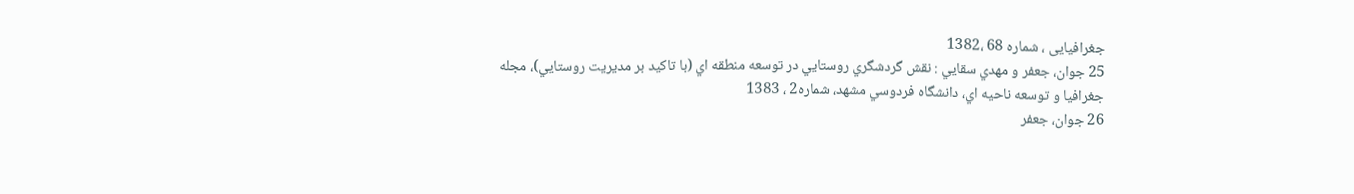جغرافيايی ، شماره 68 ،1382
25 جوان، جعفر و مهدي سقايي : نقش گردشگري روستايي در توسعه منطقه اي (با تاكيد بر مديريت روستايي)، مجله جغرافيا و توسعه ناحيه اي، دانشگاه فردوسي مشهد، شماره2 ، 1383
26 جوان، جعفر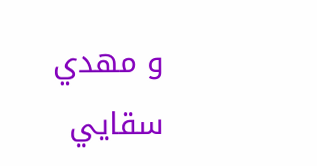و مهدي سقايي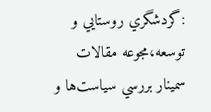:گردشگري روستايي و توسعه،مجوعه مقالات سمينار بررسي سياست‌ها و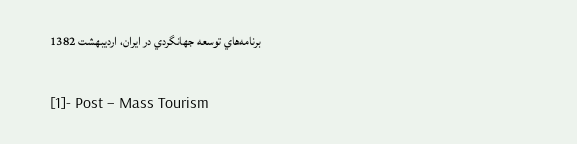برنامه‌هاي توسعه جهانگردي در ايران، ارديبهشت 1382


[1]- Post – Mass Tourism